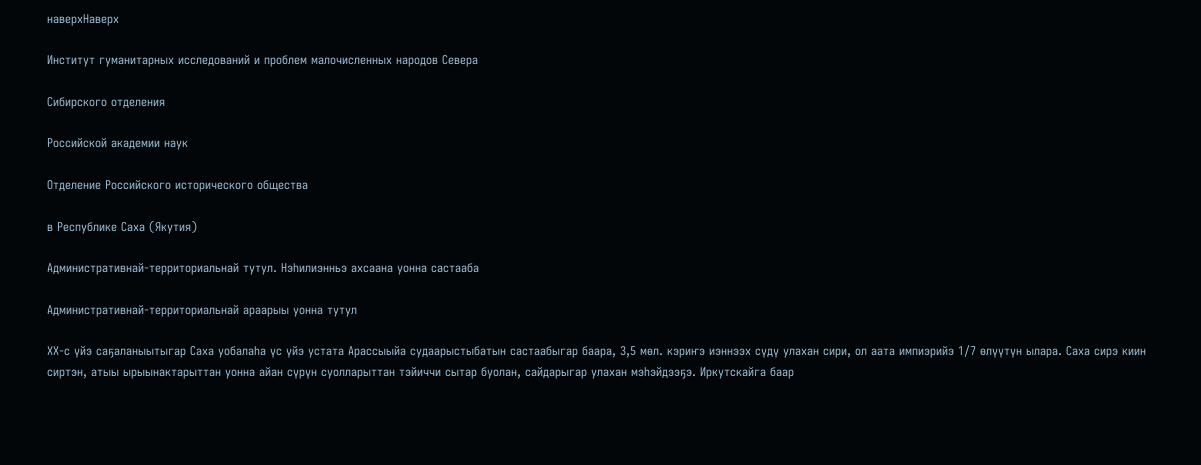наверхНаверх

Институт гуманитарных исследований и проблем малочисленных народов Севера

Сибирского отделения

Российской академии наук

Отделение Российского исторического общества

в Республике Саха (Якутия)

Административнай-территориальнай тутул. Нэһилиэнньэ ахсаана уонна састааба

Административнай-территориальнай араарыы уонна тутул

ХХ-с үйэ саҕаланыытыгар Саха уобалаһа үс үйэ устата Арассыыйа судаарыстыбатын састаабыгар баара, 3,5 мөл. кэриҥэ иэннээх сүдү улахан сири, ол аата импиэрийэ 1/7 өлүүтүн ылара. Саха сирэ киин сиртэн, атыы ырыынактарыттан уонна айан сүрүн суолларыттан тэйиччи сытар буолан, сайдарыгар улахан мэһэйдээҕэ. Иркутскайга баар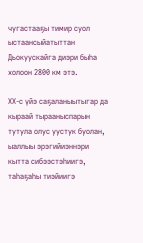чугастааҕы тимир суол ыстаансыйатыттан Дьокуускайга диэри быһа холоон 2800 км этэ.

ХХ-с үйэ саҕаланыытыгар да кыраай тырааныспарын тутула олус уустук буолан, ыаллыы эрэгийиэннэри кытта сибээстэһиигэ, таһаҕаһы тиэйиигэ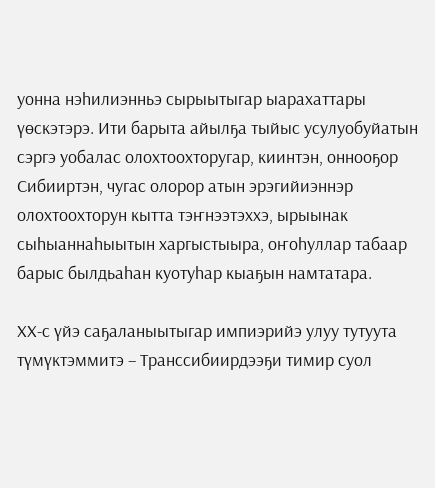уонна нэһилиэнньэ сырыытыгар ыарахаттары үөскэтэрэ. Ити барыта айылҕа тыйыс усулуобуйатын сэргэ уобалас олохтоохторугар, киинтэн, оннооҕор Сибииртэн, чугас олорор атын эрэгийиэннэр олохтоохторун кытта тэҥнээтэххэ, ырыынак сыһыаннаһыытын харгыстыыра, оҥоһуллар табаар барыс былдьаһан куотуһар кыаҕын намтатара.

ХХ-с үйэ саҕаланыытыгар импиэрийэ улуу тутуута түмүктэммитэ – Транссибиирдээҕи тимир суол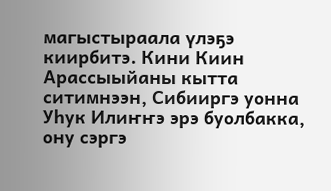магыстыраала үлэҕэ киирбитэ. Кини Киин Арассыыйаны кытта ситимнээн, Сибииргэ уонна Уһук Илиҥҥэ эрэ буолбакка, ону сэргэ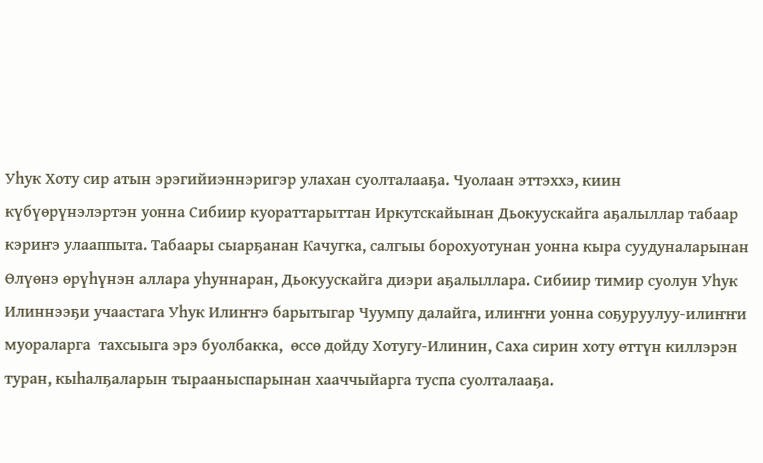Уһук Хоту сир атын эрэгийиэннэригэр улахан суолталааҕа. Чуолаан эттэххэ, киин күбүөрүнэлэртэн уонна Сибиир куораттарыттан Иркутскайынан Дьокуускайга аҕалыллар табаар кэриҥэ улааппыта. Табаары сыарҕанан Качугка, салгыы борохуотунан уонна кыра суудуналарынан Өлүөнэ өрүһүнэн аллара уһуннаран, Дьокуускайга диэри аҕалыллара. Сибиир тимир суолун Уһук Илиннээҕи учаастага Уһук Илиҥҥэ барытыгар Чуумпу далайга, илиҥҥи уонна соҕуруулуу-илиҥҥи муораларга  тахсыыга эрэ буолбакка,  өссө дойду Хотугу-Илинин, Саха сирин хоту өттүн киллэрэн туран, кыһалҕаларын тырааныспарынан хааччыйарга туспа суолталааҕа.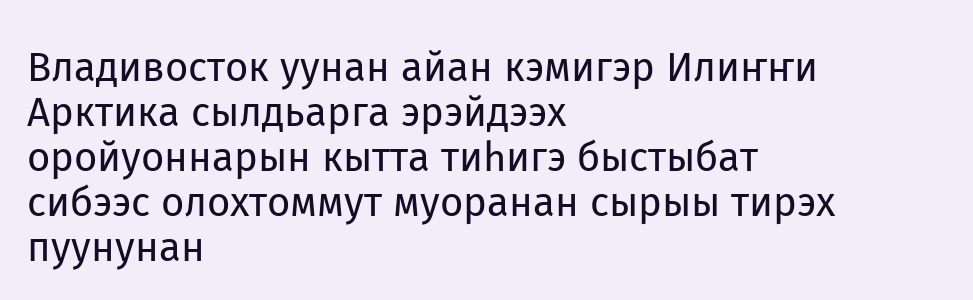Владивосток уунан айан кэмигэр Илиҥҥи Арктика сылдьарга эрэйдээх оройуоннарын кытта тиһигэ быстыбат сибээс олохтоммут муоранан сырыы тирэх пуунунан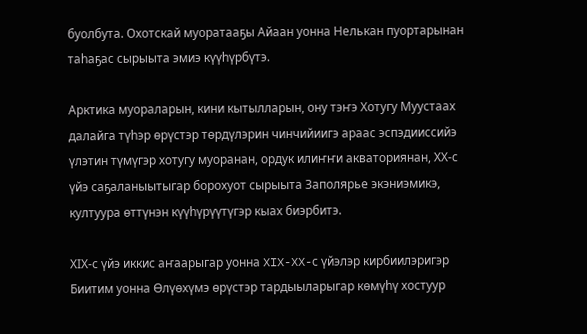буолбута. Охотскай муоратааҕы Айаан уонна Нелькан пуортарынан таһаҕас сырыыта эмиэ күүһүрбүтэ.

Арктика муораларын, кини кытылларын, ону тэҥэ Хотугу Муустаах далайга түһэр өрүстэр төрдүлэрин чинчийиигэ араас эспэдииссийэ үлэтин түмүгэр хотугу муоранан, ордук илиҥҥи акваториянан, ХХ-с үйэ саҕаланыытыгар борохуот сырыыта Заполярье экэниэмикэ, култуура өттүнэн күүһүрүүтүгэр кыах биэрбитэ.

ХIХ-с үйэ иккис аҥаарыгар уонна XIX-XX-с үйэлэр кирбиилэригэр Биитим уонна Өлүөхүмэ өрүстэр тардыыларыгар көмүһү хостуур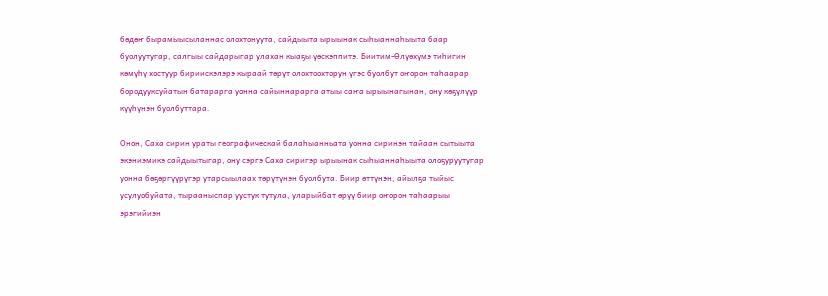бөдөҥ бырамыысыланнас олохтонуута, сайдыыта ырыынак сыһыаннаһыыта баар буолуутугар, салгыы сайдарыгар улахан кыаҕы үөскэппитэ. Биитим-Өлүөхүмэ тиһигин көмүһү хостуур бириискэлэрэ кыраай төрүт олохтоохторун үгэс буолбут оҥорон таһаарар бородууксуйатын батарарга уонна сайыннарарга атыы саҥа ырыынагынан, ону көҕүлүүр күүһүнэн буолбуттара.

Онон, Саха сирин ураты географическай балаһыанньата уонна сиринэн тайаан сытыыта экэниэмикэ сайдыытыгар, ону сэргэ Саха сиригэр ырыынак сыһыаннаһыыта олоҕуруутугар уонна бөҕөргүүрүгэр утарсыылаах төрүтүнэн буолбута. Биир өттүнэн, айылҕа тыйыс усулуобуйата, тырааныспар уустук тутула, уларыйбат өрүү биир оҥорон таһаарыы эрэгийиэн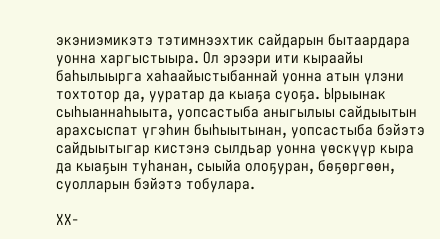экэниэмикэтэ тэтимнээхтик сайдарын бытаардара уонна харгыстыыра. Ол эрээри ити кыраайы баһылыырга хаһаайыстыбаннай уонна атын үлэни тохтотор да, ууратар да кыаҕа суоҕа. Ырыынак сыһыаннаһыыта, уопсастыба аныгылыы сайдыытын арахсыспат үгэһин быһыытынан, уопсастыба бэйэтэ сайдыытыгар кистэнэ сылдьар уонна үөскүүр кыра да кыаҕын туһанан, сыыйа олоҕуран, бөҕөргөөн, суолларын бэйэтэ тобулара.

ХХ-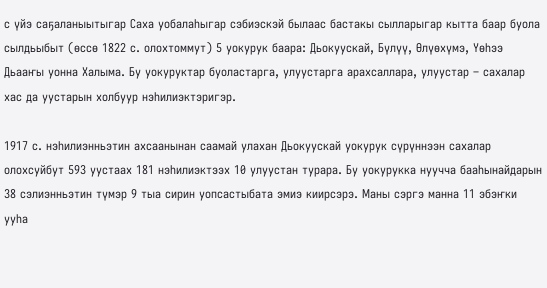с үйэ саҕаланыытыгар Саха уобалаһыгар сэбиэскэй былаас бастакы сылларыгар кытта баар буола сылдьыбыт (өссө 1822 с. олохтоммут) 5 уокурук баара: Дьокуускай, Бүлүү, Өлүөхүмэ, Үөһээ Дьааҥы уонна Халыма. Бу уокуруктар буоластарга, улуустарга арахсаллара, улуустар – сахалар хас да уустарын холбуур нэһилиэктэригэр.

1917 с. нэһилиэнньэтин ахсаанынан саамай улахан Дьокуускай уокурук сүрүннээн сахалар олохсуйбут 593 уустаах 181 нэһилиэктээх 10 улуустан турара. Бу уокурукка нуучча бааһынайдарын 38 сэлиэнньэтин түмэр 9 тыа сирин уопсастыбата эмиэ киирсэрэ. Маны сэргэ манна 11 эбэҥки ууһа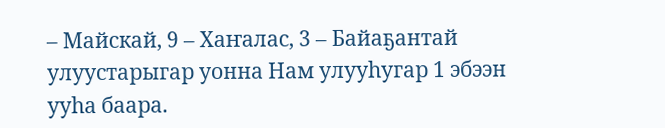– Майскай, 9 – Хаҥалас, 3 – Байаҕантай улуустарыгар уонна Нам улууһугар 1 эбээн ууһа баара.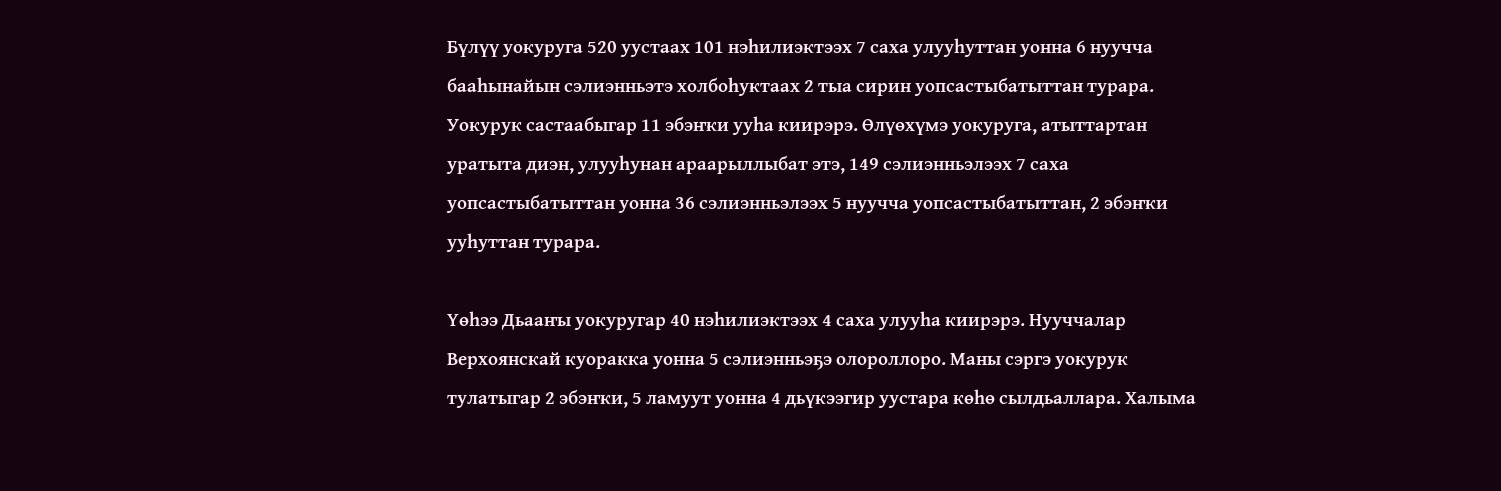Бүлүү уокуруга 520 уустаах 101 нэһилиэктээх 7 саха улууһуттан уонна 6 нуучча бааһынайын сэлиэнньэтэ холбоһуктаах 2 тыа сирин уопсастыбатыттан турара. Уокурук састаабыгар 11 эбэҥки ууһа киирэрэ. Өлүөхүмэ уокуруга, атыттартан уратыта диэн, улууһунан араарыллыбат этэ, 149 сэлиэнньэлээх 7 саха уопсастыбатыттан уонна 36 сэлиэнньэлээх 5 нуучча уопсастыбатыттан, 2 эбэҥки ууһуттан турара.

Үөһээ Дьааҥы уокуругар 40 нэһилиэктээх 4 саха улууһа киирэрэ. Нууччалар Верхоянскай куоракка уонна 5 сэлиэнньэҕэ олороллоро. Маны сэргэ уокурук тулатыгар 2 эбэҥки, 5 ламуут уонна 4 дьүкээгир уустара көһө сылдьаллара. Халыма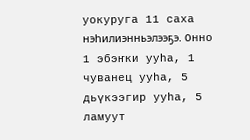уокуруга 11 саха нэһилиэнньэлээҕэ. Онно 1 эбэҥки ууһа, 1 чуванец ууһа, 5 дьүкээгир ууһа, 5 ламуут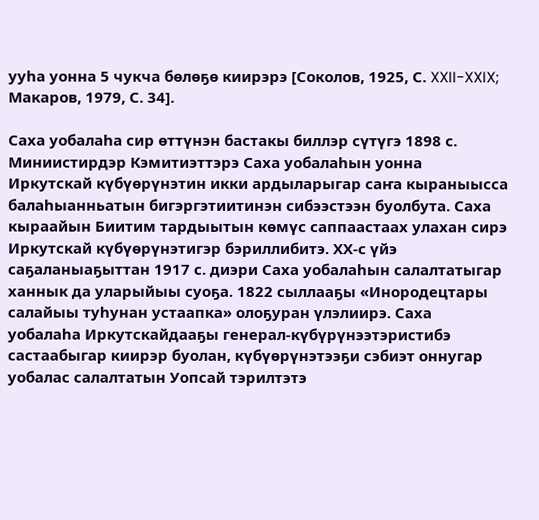ууһа уонна 5 чукча бөлөҕө киирэрэ [Соколов, 1925, С. XXII-XXIX; Макаров, 1979, С. 34].

Саха уобалаһа сир өттүнэн бастакы биллэр сүтүгэ 1898 с. Миниистирдэр Кэмитиэттэрэ Саха уобалаһын уонна Иркутскай күбүөрүнэтин икки ардыларыгар саҥа кыраныысса балаһыанньатын бигэргэтиитинэн сибээстээн буолбута. Саха кыраайын Биитим тардыытын көмүс саппаастаах улахан сирэ Иркутскай күбүөрүнэтигэр бэриллибитэ. ХХ-с үйэ саҕаланыаҕыттан 1917 с. диэри Саха уобалаһын салалтатыгар ханнык да уларыйыы суоҕа. 1822 сыллааҕы «Инородецтары салайыы туһунан устаапка» олоҕуран үлэлиирэ. Саха уобалаһа Иркутскайдааҕы генерал-күбүрүнээтэристибэ састаабыгар киирэр буолан, күбүөрүнэтээҕи сэбиэт оннугар уобалас салалтатын Уопсай тэрилтэтэ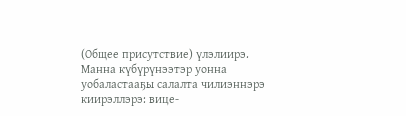(Общее присутствие) үлэлиирэ. Манна күбүрүнээтэр уонна уобаластааҕы салалта чилиэннэрэ киирэллэрэ: вице-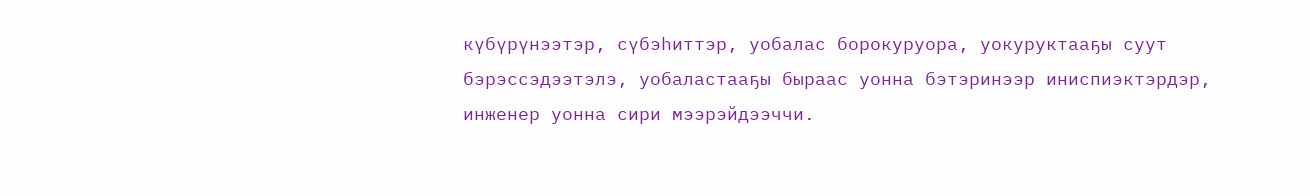күбүрүнээтэр, сүбэһиттэр, уобалас борокуруора, уокуруктааҕы суут бэрэссэдээтэлэ, уобаластааҕы быраас уонна бэтэринээр иниспиэктэрдэр, инженер уонна сири мээрэйдээччи.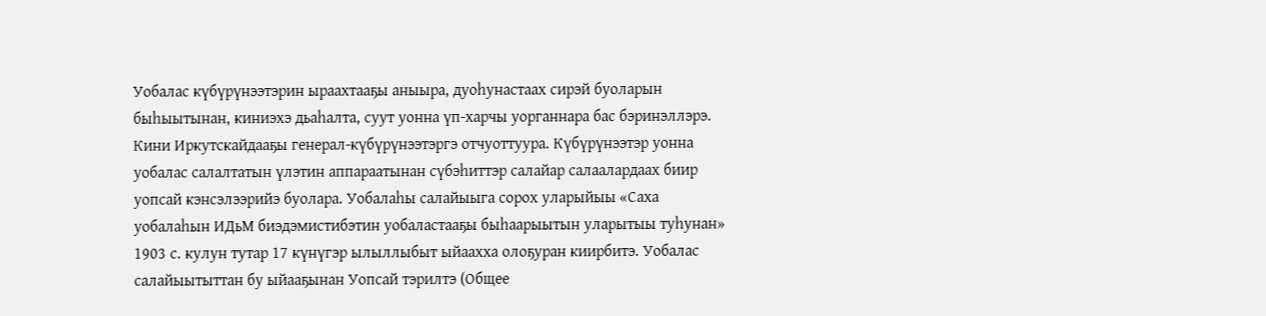Уобалас күбүрүнээтэрин ыраахтааҕы аныыра, дуоһунастаах сирэй буоларын быһыытынан, киниэхэ дьаһалта, суут уонна үп-харчы уорганнара бас бэринэллэрэ. Кини Иркутскайдааҕы генерал-күбүрүнээтэргэ отчуоттуура. Күбүрүнээтэр уонна уобалас салалтатын үлэтин аппараатынан сүбэһиттэр салайар салаалардаах биир уопсай кэнсэлээрийэ буолара. Уобалаһы салайыыга сорох уларыйыы «Саха уобалаһын ИДьМ биэдэмистибэтин уобаластааҕы быһаарыытын уларытыы туһунан» 1903 с. кулун тутар 17 күнүгэр ылыллыбыт ыйаахха олоҕуран киирбитэ. Уобалас салайыытыттан бу ыйааҕынан Уопсай тэрилтэ (Общее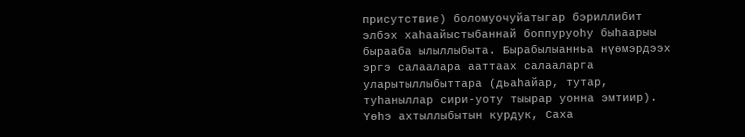присутствие) боломуочуйатыгар бэриллибит элбэх хаһаайыстыбаннай боппуруоһу быһаарыы бырааба ылыллыбыта. Бырабылыанньа нүөмэрдээх эргэ салаалара ааттаах салааларга уларытыллыбыттара (дьаһайар, тутар, туһаныллар сири-уоту тыырар уонна эмтиир). Үөһэ ахтыллыбытын курдук, Саха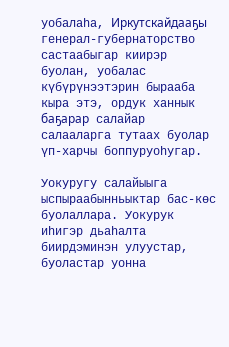уобалаһа, Иркутскайдааҕы генерал-губернаторство састаабыгар киирэр буолан, уобалас күбүрүнээтэрин бырааба кыра этэ, ордук ханнык баҕарар салайар салааларга тутаах буолар үп-харчы боппуруоһугар.

Уокуругу салайыыга ыспыраабынньыктар бас-көс буолаллара. Уокурук иһигэр дьаһалта биирдэминэн улуустар, буоластар уонна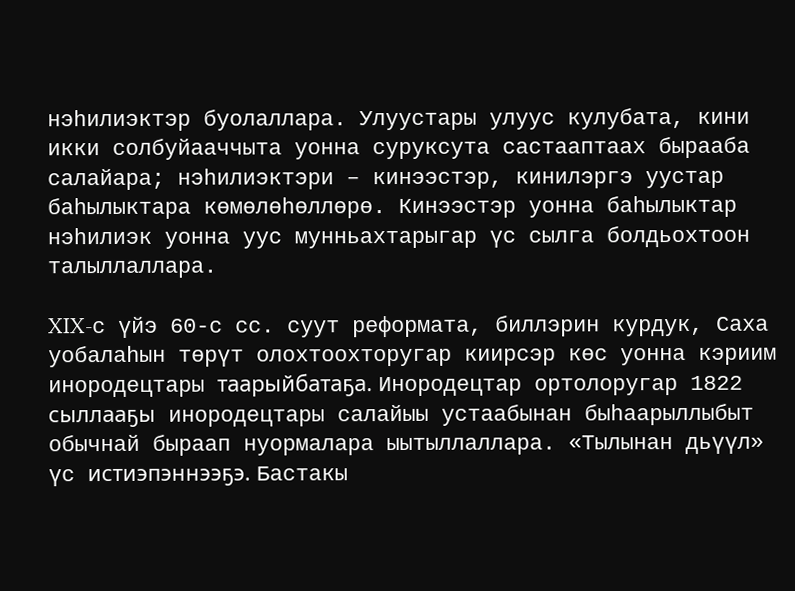нэһилиэктэр буолаллара. Улуустары улуус кулубата, кини икки солбуйааччыта уонна суруксута састааптаах бырааба салайара; нэһилиэктэри – кинээстэр, кинилэргэ уустар баһылыктара көмөлөһөллөрө. Кинээстэр уонна баһылыктар нэһилиэк уонна уус мунньахтарыгар үс сылга болдьохтоон талыллаллара.

XIX-с үйэ 60-с сс. суут реформата, биллэрин курдук, Саха уобалаһын төрүт олохтоохторугар киирсэр көс уонна кэриим инородецтары таарыйбатаҕа. Инородецтар ортолоругар 1822 сыллааҕы инородецтары салайыы устаабынан быһаарыллыбыт обычнай быраап нуормалара ыытыллаллара. «Тылынан дьүүл» үс истиэпэннээҕэ. Бастакы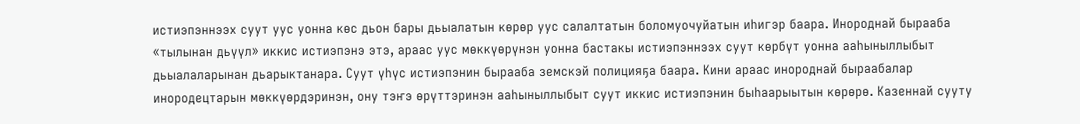истиэпэннээх суут уус уонна көс дьон бары дьыалатын көрөр уус салалтатын боломуочуйатын иһигэр баара. Инороднай бырааба «тылынан дьүүл» иккис истиэпэнэ этэ, араас уус мөккүөрүнэн уонна бастакы истиэпэннээх суут көрбүт уонна ааһыныллыбыт дьыалаларынан дьарыктанара. Суут үһүс истиэпэнин бырааба земскэй полицияҕа баара. Кини араас инороднай быраабалар инородецтарын мөккүөрдэринэн, ону тэҥэ өрүттэринэн ааһыныллыбыт суут иккис истиэпэнин быһаарыытын көрөрө. Казеннай сууту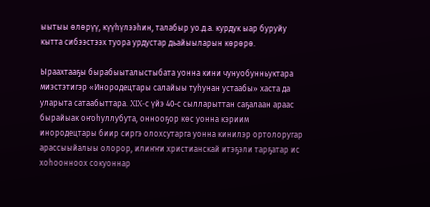ыытыы өлөрүү, күүһүлээһин, талабыр уо.д.а. курдук ыар буруйу кытта сибээстээх туора урдустар дьайыыларын көрөрө.

Ыраахтааҕы бырабыыталыстыбата уонна кини чунуобунньуктара миэстэтигэр «Инородецтары салайыы туһунан устаабы» хаста да уларыта сатаабыттара. XIX-с үйэ 40-с сылларыттан саҕалаан араас бырайыак оҥоһуллубута, оннооҕор көс уонна кэриим инородецтары биир сиргэ олохсутарга уонна кинилэр ортолоругар арассыыйалыы олорор, илиҥҥи христианскай итэҕэли тарҕатар ис хоһоонноох сокуоннар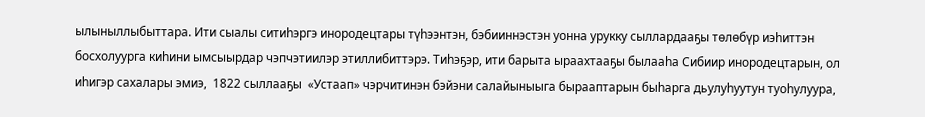ылыныллыбыттара. Ити сыалы ситиһэргэ инородецтары түһээнтэн, бэбииннэстэн уонна урукку сыллардааҕы төлөбүр иэһиттэн босхолуурга киһини ымсыырдар чэпчэтиилэр этиллибиттэрэ. Тиһэҕэр, ити барыта ыраахтааҕы былааһа Сибиир инородецтарын, ол иһигэр сахалары эмиэ,  1822 сыллааҕы  «Устаап» чэрчитинэн бэйэни салайыныыга бырааптарын быһарга дьулуһуутун туоһулуура,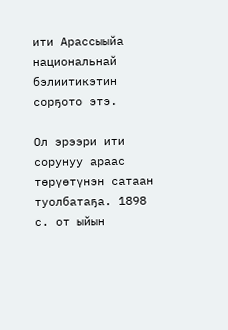ити Арассыыйа национальнай бэлиитикэтин сорҕото этэ.

Ол эрээри ити сорунуу араас төрүөтүнэн сатаан туолбатаҕа. 1898 с. от ыйын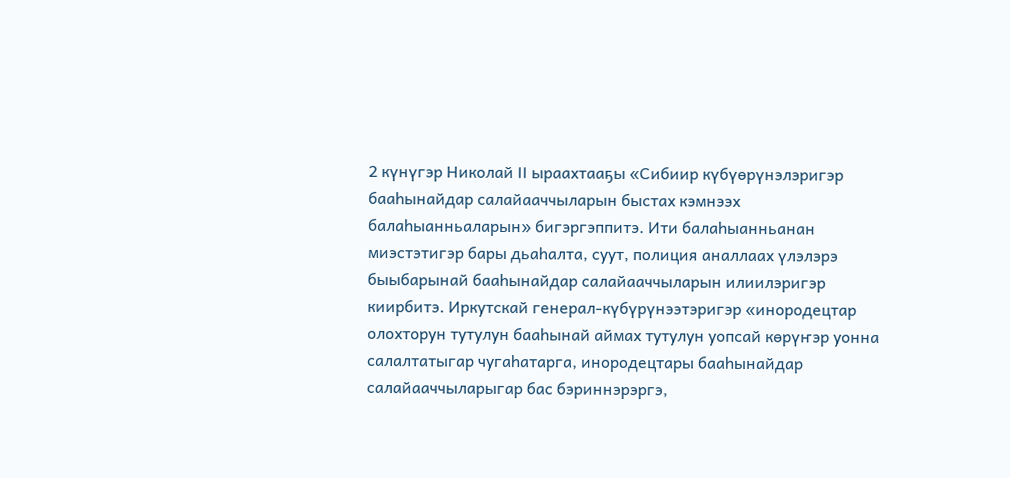2 күнүгэр Николай II ыраахтааҕы «Сибиир күбүөрүнэлэригэр бааһынайдар салайааччыларын быстах кэмнээх балаһыанньаларын» бигэргэппитэ. Ити балаһыанньанан миэстэтигэр бары дьаһалта, суут, полиция аналлаах үлэлэрэ быыбарынай бааһынайдар салайааччыларын илиилэригэр киирбитэ. Иркутскай генерал-күбүрүнээтэригэр «инородецтар олохторун тутулун бааһынай аймах тутулун уопсай көрүҥэр уонна салалтатыгар чугаһатарга, инородецтары бааһынайдар салайааччыларыгар бас бэриннэрэргэ,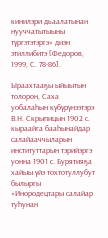кинилэри дьаалатынан нууччатытыыны түргэтэтэргэ» диэн этиллибитэ [Федоров, 1999, С. 78-86].

Ыраахтааҕы ыйыытын толорон, Саха уобалаһын күбүрүнээтэрэ В.Н. Скрыпицын 1902 с.  кыраайга бааһынайдар салайааччыларын институттарын тэрийэргэ уонна 1901 с. Бурятияҕа хайыы үйэ тохтотуллубут былыргы «Инородецтары салайар туһунан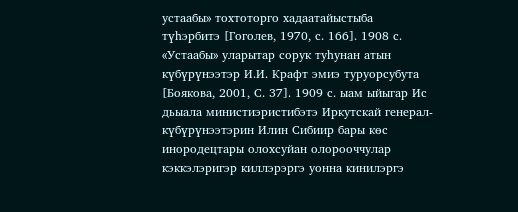устаабы» тохтоторго хадаатайыстыба түһэрбитэ [Гоголев, 1970, с. 166]. 1908 с. «Устаабы» уларытар сорук туһунан атын күбүрүнээтэр И.И. Крафт эмиэ туруорсубута [Боякова, 2001, С. 37]. 1909 с. ыам ыйыгар Ис дьыала министиэристибэтэ Иркутскай генерал-күбүрүнээтэрин Илин Сибиир бары көс инородецтары олохсуйан олорооччулар кэккэлэригэр киллэрэргэ уонна кинилэргэ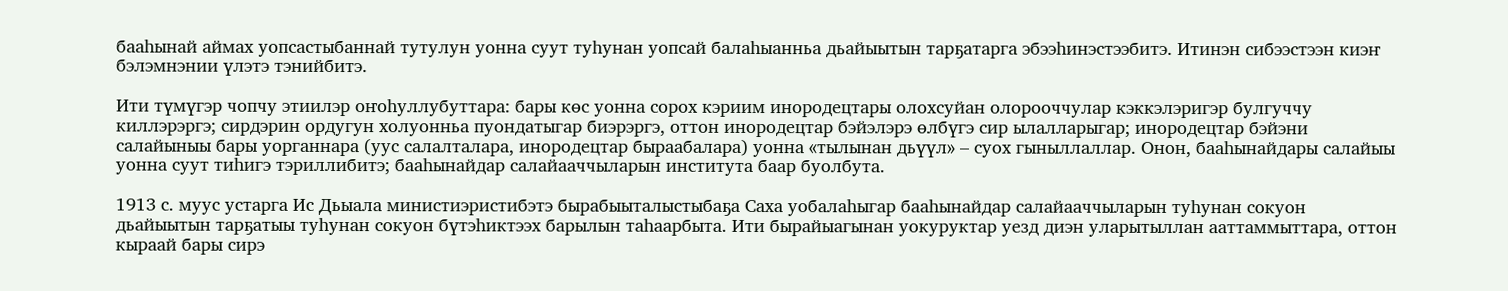бааһынай аймах уопсастыбаннай тутулун уонна суут туһунан уопсай балаһыанньа дьайыытын тарҕатарга эбээһинэстээбитэ. Итинэн сибээстээн киэҥ бэлэмнэнии үлэтэ тэнийбитэ.

Ити түмүгэр чопчу этиилэр оҥоһуллубуттара: бары көс уонна сорох кэриим инородецтары олохсуйан олорооччулар кэккэлэригэр булгуччу киллэрэргэ; сирдэрин ордугун холуонньа пуондатыгар биэрэргэ, оттон инородецтар бэйэлэрэ өлбүгэ сир ылалларыгар; инородецтар бэйэни салайыныы бары уорганнара (уус салалталара, инородецтар быраабалара) уонна «тылынан дьүүл» – суох гыныллаллар. Онон, бааһынайдары салайыы уонна суут тиһигэ тэриллибитэ; бааһынайдар салайааччыларын института баар буолбута.

1913 с. муус устарга Ис Дьыала министиэристибэтэ бырабыыталыстыбаҕа Саха уобалаһыгар бааһынайдар салайааччыларын туһунан сокуон дьайыытын тарҕатыы туһунан сокуон бүтэһиктээх барылын таһаарбыта. Ити бырайыагынан уокуруктар уезд диэн уларытыллан ааттаммыттара, оттон кыраай бары сирэ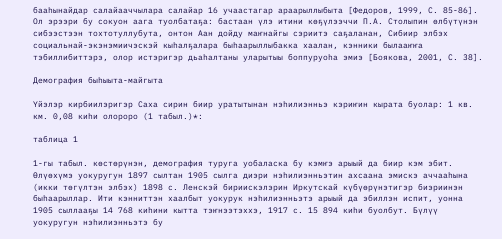бааһынайдар салайааччылара салайар 16 учаастагар араарыллыбыта [Федоров, 1999, С. 85-86]. Ол эрээри бу сокуон аага туолбатаҕа: бастаан үлэ итини көҕүлээччи П.А. Столыпин өлбүтүнэн сибээстээн тохтотуллубута, онтон Аан дойду маҥнайгы сэриитэ саҕаланан, Сибиир элбэх социальнай-экэнэмиичэскэй кыһалҕалара быһаарыллыбакка хаалан, кэнники былааҥҥа тэбиллибиттэрэ, олор истэригэр дьаһалтаны уларытыы боппуруоһа эмиэ [Боякова, 2001, С. 38].

Демография быһыыта-майгыта

Үйэлэр кирбиилэригэр Саха сирин биир уратытынан нэһилиэнньэ кэриҥин кырата буолар: 1 кв. км. 0,08 киһи олороро (1 табыл.)*:

таблица 1

1-гы табыл. көстөрүнэн, демография туруга уобаласка бу кэмҥэ арыый да биир кэм эбит. Өлүөхүмэ уокуругун 1897 сылтан 1905 сылга диэри нэһилиэнньэтин ахсаана эмискэ аччааһына (икки төгүлтэн элбэх) 1898 с. Ленскэй бириискэлэрин Иркутскай күбүөрүнэтигэр биэриинэн быһаарыллар. Ити кэнниттэн хаалбыт уокурук нэһилиэнньэтэ арыый да эбиллэн испит, уонна 1905 сыллааҕы 14 768 киһини кытта тэҥнээтэххэ, 1917 с. 15 894 киһи буолбут. Бүлүү уокуругун нэһилиэнньэтэ бу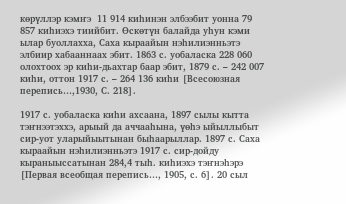көрүллэр кэмҥэ  11 914 киһинэн элбээбит уонна 79 857 киһиэхэ тиийбит. Өскөтүн балайда уһун кэми ылар буоллахха, Саха кыраайын нэһилиэнньэтэ элбиир хабааннаах эбит. 1863 с. уобаласка 228 060 олохтоох эр киһи-дьахтар баар эбит, 1879 с. – 242 007 киһи, оттон 1917 с. – 264 136 киһи [Всесоюзная перепись…,1930, С. 218].

1917 с. уобаласка киһи ахсаана, 1897 сылы кытта тэҥнээтэххэ, арыый да аччааһына, үөһэ ыйыллыбыт сир-уот уларыйыытынан быһаарыллар. 1897 с. Саха кыраайын нэһилиэнньэтэ 1917 с. сир-дойду кыраныыссатынан 284,4 тыһ. киһиэхэ тэҥнэһэрэ [Первая всеобщая перепись…, 1905, с. 6]. 20 сыл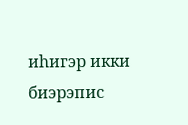иһигэр икки биэрэпис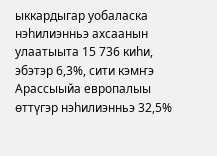ыккардыгар уобаласка нэһилиэнньэ ахсаанын улаатыыта 15 736 киһи, эбэтэр 6,3%, сити кэмҥэ Арассыыйа европалыы өттүгэр нэһилиэнньэ 32,5%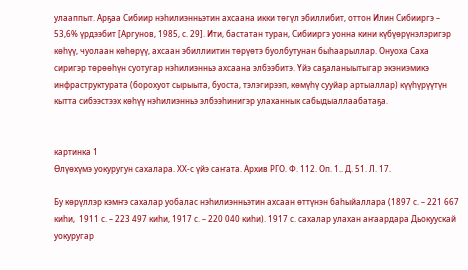улааппыт. Арҕаа Сибиир нэһилиэнньэтин ахсаана икки төгүл эбиллибит, оттон Илин Сибииргэ – 53,6% үрдээбит [Аргунов, 1985, с. 29]. Ити, бастатан туран, Сибииргэ уонна кини күбүөрүнэлэригэр көһүү, чуолаан көһөрүү, ахсаан эбиллиитин төрүөтэ буолбутунан быһаарыллар. Онуоха Саха сиригэр төрөөһүн суотугар нэһилиэнньэ ахсаана элбээбитэ. Үйэ саҕаланыытыгар экэниэмикэ инфраструктурата (борохуот сырыыта, буоста, тэлэгирээп, көмүһү сууйар артыаллар) күүһүрүүтүн кытта сибээстээх көһүү нэһилиэнньэ элбээһинигэр улаханнык сабыдыаллаабатаҕа.


картинка 1
Өлүөхүмэ уокуругун сахалара. ХХ-с үйэ саҥата. Архив РГО. Ф. 112. Оп. 1.. Д. 51. Л. 17.

Бу көрүллэр кэмҥэ сахалар уобалас нэһилиэнньэтин ахсаан өттүнэн баһыйаллара (1897 с. – 221 667 киһи,  1911 с. – 223 497 киһи, 1917 с. – 220 040 киһи). 1917 с. сахалар улахан аҥаардара Дьокуускай уокуругар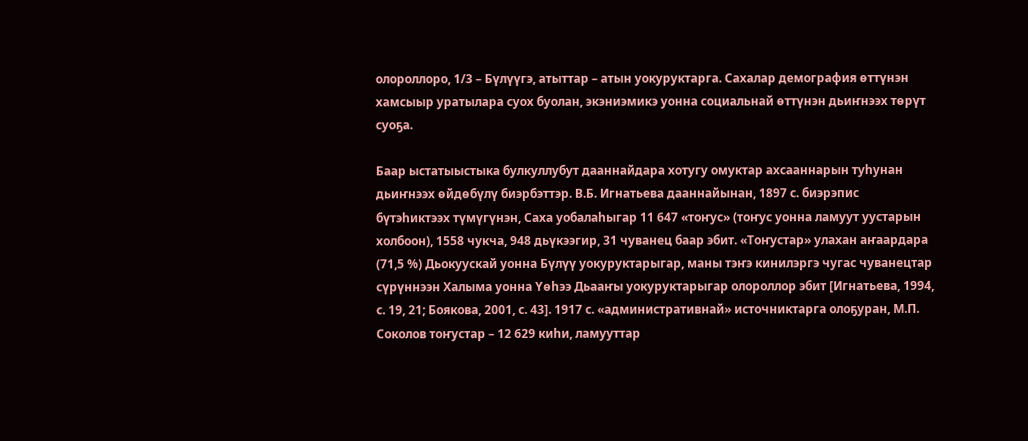олороллоро, 1/3 – Бүлүүгэ, атыттар – атын уокуруктарга. Сахалар демография өттүнэн хамсыыр уратылара суох буолан, экэниэмикэ уонна социальнай өттүнэн дьиҥнээх төрүт суоҕа.

Баар ыстатыыстыка булкуллубут дааннайдара хотугу омуктар ахсааннарын туһунан дьиҥнээх өйдөбүлү биэрбэттэр. В.Б. Игнатьева дааннайынан, 1897 с. биэрэпис бүтэһиктээх түмүгүнэн, Саха уобалаһыгар 11 647 «тоҥус» (тоҥус уонна ламуут уустарын холбоон), 1558 чукча, 948 дьүкээгир, 31 чуванец баар эбит. «Тоҥустар» улахан аҥаардара (71,5 %) Дьокуускай уонна Бүлүү уокуруктарыгар, маны тэҥэ кинилэргэ чугас чуванецтар сүрүннээн Халыма уонна Үөһээ Дьааҥы уокуруктарыгар олороллор эбит [Игнатьева, 1994, с. 19, 21; Боякова, 2001, с. 43]. 1917 с. «административнай» источниктарга олоҕуран, М.П. Соколов тоҥустар – 12 629 киһи, ламууттар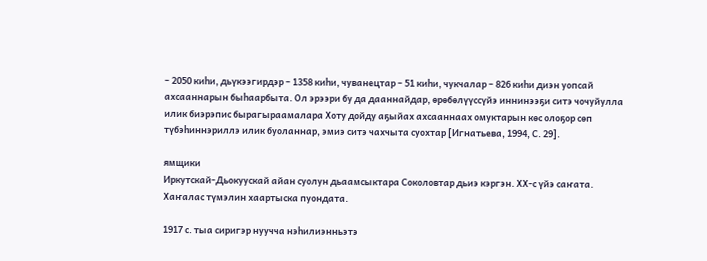– 2050 киһи, дьүкээгирдэр – 1358 киһи, чуванецтар – 51 киһи, чукчалар – 826 киһи диэн уопсай ахсааннарын быһаарбыта. Ол эрээри бу да дааннайдар, өрөбөлүүссүйэ иннинээҕи ситэ чочуйулла илик биэрэпис бырагыраамалара Хоту дойду аҕыйах ахсааннаах омуктарын көс олоҕор сөп түбэһиннэриллэ илик буоланнар, эмиэ ситэ чахчыта суохтар [Игнатьева, 1994, С. 29].

ямщики
Иркутскай-Дьокуускай айан суолун дьаамсыктара Соколовтар дьиэ кэргэн. ХХ-с үйэ саҥата. Хаҥалас түмэлин хаартыска пуондата.

1917 с. тыа сиригэр нуучча нэһилиэнньэтэ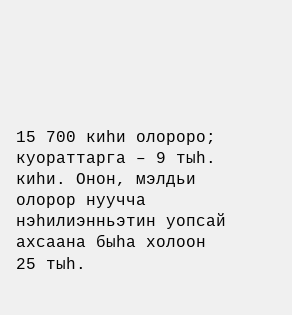15 700 киһи олороро; куораттарга – 9 тыһ. киһи. Онон, мэлдьи олорор нуучча нэһилиэнньэтин уопсай ахсаана быһа холоон 25 тыһ.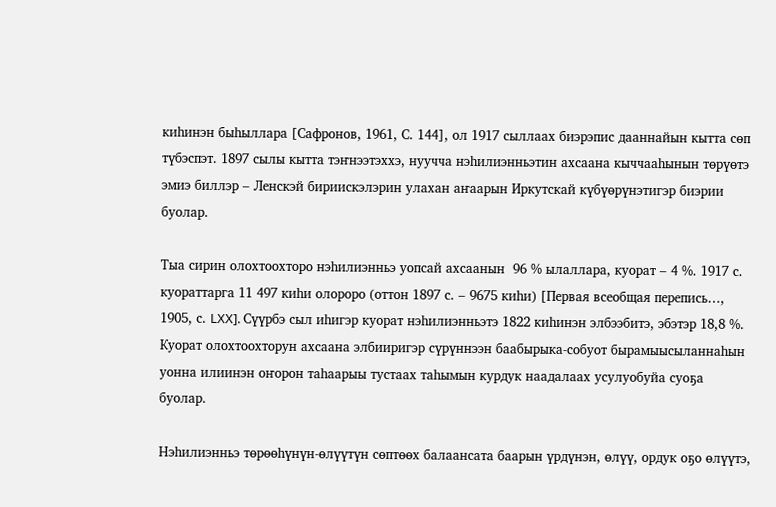киһинэн быһыллара [Сафронов, 1961, С. 144], ол 1917 сыллаах биэрэпис дааннайын кытта сөп түбэспэт. 1897 сылы кытта тэҥнээтэххэ, нуучча нэһилиэнньэтин ахсаана кыччааһынын төрүөтэ эмиэ биллэр – Ленскэй бириискэлэрин улахан аҥаарын Иркутскай күбүөрүнэтигэр биэрии буолар.

Тыа сирин олохтоохторо нэһилиэнньэ уопсай ахсаанын  96 % ылаллара, куорат – 4 %. 1917 с. куораттарга 11 497 киһи олороро (оттон 1897 с. – 9675 киһи) [Первая всеобщая перепись…, 1905, с. LXX]. Сүүрбэ сыл иһигэр куорат нэһилиэнньэтэ 1822 киһинэн элбээбитэ, эбэтэр 18,8 %. Куорат олохтоохторун ахсаана элбииригэр сүрүннээн баабырыка-собуот бырамыысыланнаһын уонна илиинэн оҥорон таһаарыы тустаах таһымын курдук наадалаах усулуобуйа суоҕа буолар.

Нэһилиэнньэ төрөөһүнүн-өлүүтүн сөптөөх балаансата баарын үрдүнэн, өлүү, ордук оҕо өлүүтэ,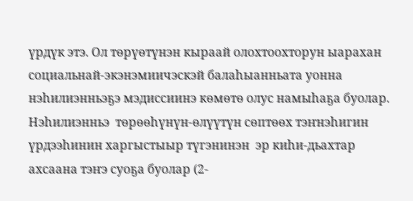үрдүк этэ. Ол төрүөтүнэн кыраай олохтоохторун ыарахан социальнай-экэнэмиичэскэй балаһыанньата уонна нэһилиэнньэҕэ мэдиссиинэ көмөтө олус намыһаҕа буолар. Нэһилиэнньэ  төрөөһүнүн-өлүүтүн сөптөөх тэҥнэһигин үрдээһинин харгыстыыр түгэнинэн  эр киһи-дьахтар ахсаана тэҥэ суоҕа буолар (2-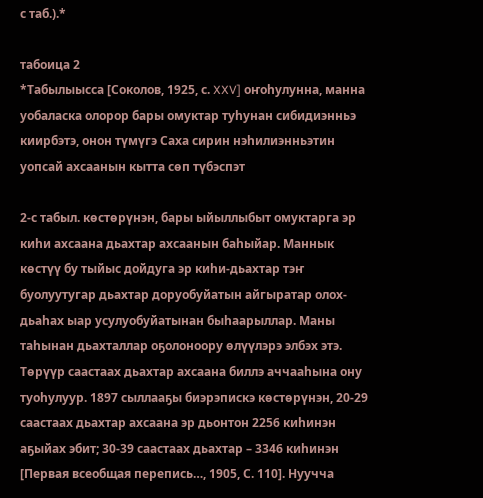с таб.).*

табоица 2
*Табылыысса [Соколов, 1925, с. XXV] оҥоһулунна, манна уобаласка олорор бары омуктар туһунан сибидиэнньэ киирбэтэ, онон түмүгэ Саха сирин нэһилиэнньэтин уопсай ахсаанын кытта сөп түбэспэт

2-с табыл. көстөрүнэн, бары ыйыллыбыт омуктарга эр киһи ахсаана дьахтар ахсаанын баһыйар. Маннык көстүү бу тыйыс дойдуга эр киһи-дьахтар тэҥ буолуутугар дьахтар доруобуйатын айгыратар олох-дьаһах ыар усулуобуйатынан быһаарыллар. Маны таһынан дьахталлар оҕолоноору өлүүлэрэ элбэх этэ. Төрүүр саастаах дьахтар ахсаана биллэ аччааһына ону туоһулуур. 1897 сыллааҕы биэрэпискэ көстөрүнэн, 20-29 саастаах дьахтар ахсаана эр дьонтон 2256 киһинэн аҕыйах эбит; 30-39 саастаах дьахтар – 3346 киһинэн [Первая всеобщая перепись…, 1905, С. 110]. Нуучча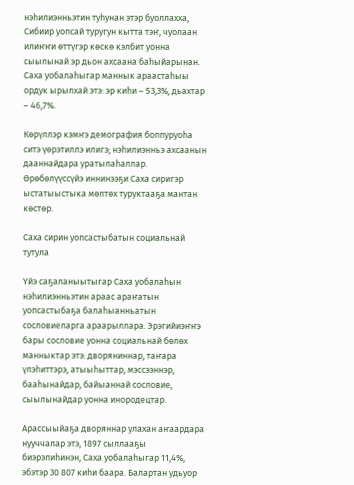нэһилиэнньэтин туһунан этэр буоллахха, Сибиир уопсай туругун кытта тэҥ, чуолаан илиҥҥи өттүгэр көскө кэлбит уонна сыылынай эр дьон ахсаана баһыйарынан. Саха уобалаһыгар маннык араастаһыы ордук ырылхай этэ: эр киһи – 53,3%, дьахтар – 46,7%.

Көрүллэр кэмҥэ демография боппуруоһа ситэ үөрэтиллэ илигэ; нэһилиэнньэ ахсаанын дааннайдара уратылаһаллар. Өрөбөлүүссүйэ иннинээҕи Саха сиригэр ыстатыыстыка мөлтөх туруктааҕа мантан көстөр.

Саха сирин уопсастыбатын социальнай тутула

Үйэ саҕаланыытыгар Саха уобалаһын нэһилиэнньэтин араас араҥатын уопсастыбаҕа балаһыанньатын сословиеларга араарыллара. Эрэгийиэҥҥэ бары сословие уонна социальнай бөлөх манныктар этэ: дворяниннар, таҥара үлэһиттэрэ, атыыһыттар, мэссээннэр, бааһынайдар, байыаннай сословие, сыылынайдар уонна инородецтар.

Арассыыйаҕа дворяннар улахан аҥаардара нууччалар этэ, 1897 сыллааҕы биэрэпиһинэн, Саха уобалаһыгар 11,4%, эбэтэр 30 807 киһи баара. Балартан удьуор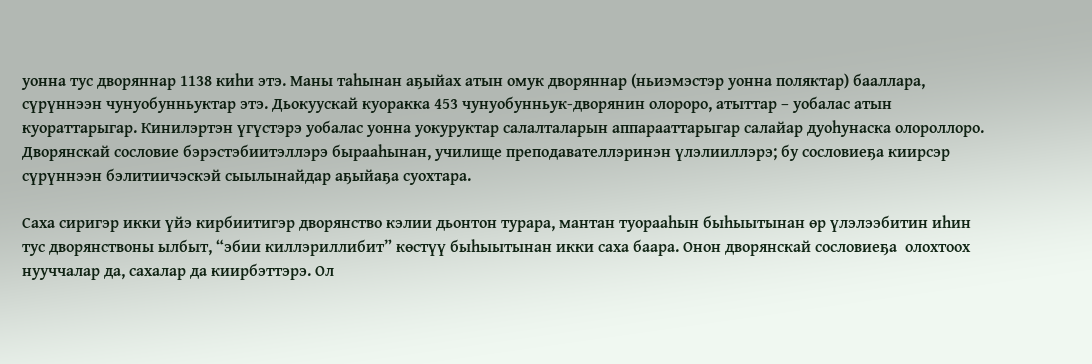уонна тус дворяннар 1138 киһи этэ. Маны таһынан аҕыйах атын омук дворяннар (ньиэмэстэр уонна поляктар) бааллара, сүрүннээн чунуобунньуктар этэ. Дьокуускай куоракка 453 чунуобунньук-дворянин олороро, атыттар – уобалас атын куораттарыгар. Кинилэртэн үгүстэрэ уобалас уонна уокуруктар салалталарын аппарааттарыгар салайар дуоһунаска олороллоро. Дворянскай сословие бэрэстэбиитэллэрэ бырааһынан, училище преподавателлэринэн үлэлииллэрэ; бу сословиеҕа киирсэр сүрүннээн бэлитиичэскэй сыылынайдар аҕыйаҕа суохтара.

Саха сиригэр икки үйэ кирбиитигэр дворянство кэлии дьонтон турара, мантан туорааһын быһыытынан өр үлэлээбитин иһин тус дворянствоны ылбыт, “эбии киллэриллибит” көстүү быһыытынан икки саха баара. Онон дворянскай сословиеҕа  олохтоох нууччалар да, сахалар да киирбэттэрэ. Ол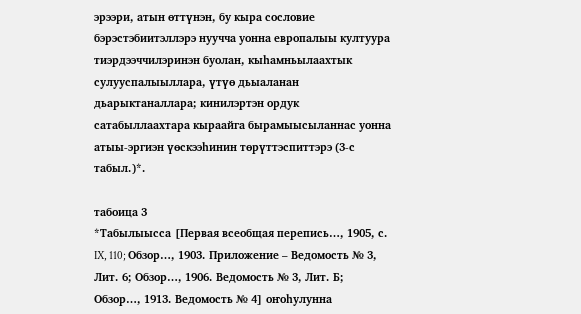эрээри, атын өттүнэн, бу кыра сословие бэрэстэбиитэллэрэ нуучча уонна европалыы култуура тиэрдээччилэринэн буолан, кыһамньылаахтык сулууспалыыллара, үтүө дьыаланан дьарыктаналлара; кинилэртэн ордук сатабыллаахтара кыраайга бырамыысыланнас уонна атыы-эргиэн үөскээһинин төрүттэспиттэрэ (3-с табыл.)*.

табоица 3
*Табылыысса [Первая всеобщая перепись…, 1905, с. IX, 110; Обзор…, 1903. Приложение – Ведомость № 3, Лит. 6; Обзор…, 1906. Ведомость № 3, Лит. Б; Обзор…, 1913. Ведомость № 4] оҥоһулунна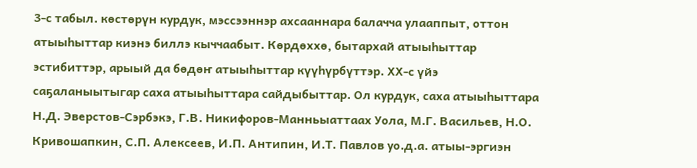3-с табыл. көстөрүн курдук, мэссээннэр ахсааннара балачча улааппыт, оттон атыыһыттар киэнэ биллэ кыччаабыт. Көрдөххө, бытархай атыыһыттар эстибиттэр, арыый да бөдөҥ атыыһыттар күүһүрбүттэр. ХХ-с үйэ саҕаланыытыгар саха атыыһыттара сайдыбыттар. Ол курдук, саха атыыһыттара Н.Д. Эверстов-Сэрбэкэ, Г.В. Никифоров-Манньыаттаах Уола, М.Г. Васильев, Н.О. Кривошапкин, С.П. Алексеев, И.П. Антипин, И.Т. Павлов уо.д.а. атыы-эргиэн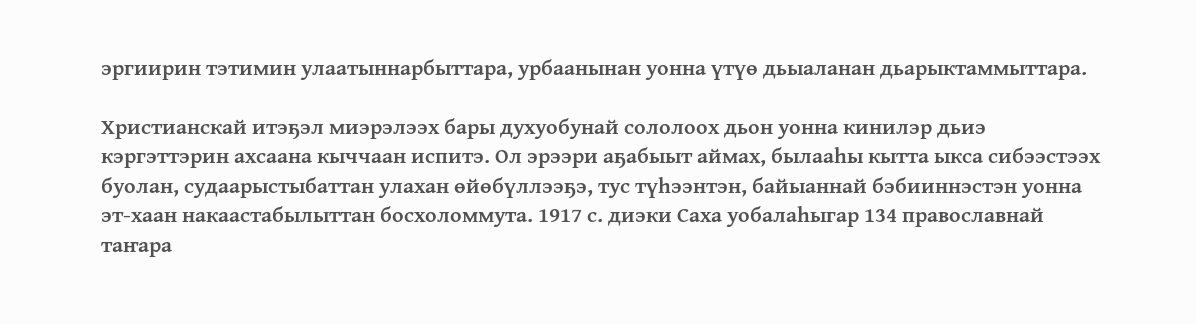эргиирин тэтимин улаатыннарбыттара, урбаанынан уонна үтүө дьыаланан дьарыктаммыттара.

Христианскай итэҕэл миэрэлээх бары духуобунай сололоох дьон уонна кинилэр дьиэ кэргэттэрин ахсаана кыччаан испитэ. Ол эрээри аҕабыыт аймах, былааһы кытта ыкса сибээстээх буолан, судаарыстыбаттан улахан өйөбүллээҕэ, тус түһээнтэн, байыаннай бэбииннэстэн уонна эт-хаан накаастабылыттан босхоломмута. 1917 с. диэки Саха уобалаһыгар 134 православнай таҥара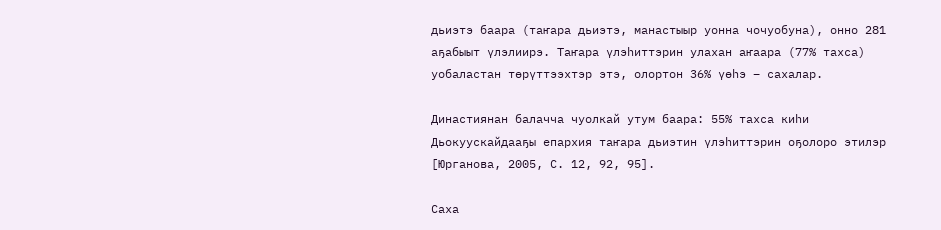дьиэтэ баара (таҥара дьиэтэ, манастыыр уонна чочуобуна), онно 281 аҕабыыт үлэлиирэ. Таҥара үлэһиттэрин улахан аҥаара (77% тахса) уобаластан төрүттээхтэр этэ, олортон 36% үөһэ – сахалар.

Династиянан балачча чуолкай утум баара: 55% тахса киһи Дьокуускайдааҕы епархия таҥара дьиэтин үлэһиттэрин оҕолоро этилэр [Юрганова, 2005, С. 12, 92, 95].

Саха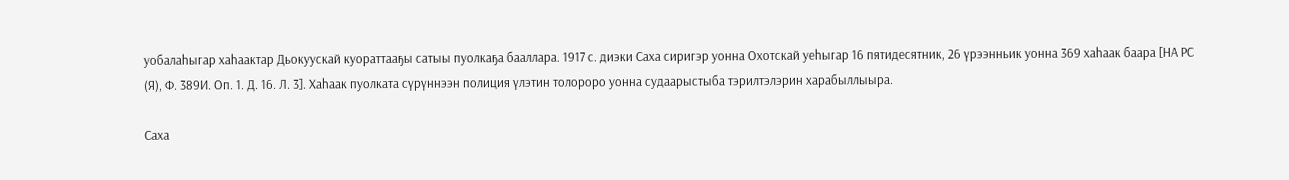уобалаһыгар хаһаактар Дьокуускай куораттааҕы сатыы пуолкаҕа бааллара. 1917 с. диэки Саха сиригэр уонна Охотскай уеһыгар 16 пятидесятник, 26 үрээнньик уонна 369 хаһаак баара [НА РС (Я), Ф. 389И. Оп. 1. Д. 16. Л. 3]. Хаһаак пуолката сүрүннээн полиция үлэтин толороро уонна судаарыстыба тэрилтэлэрин харабыллыыра.

Саха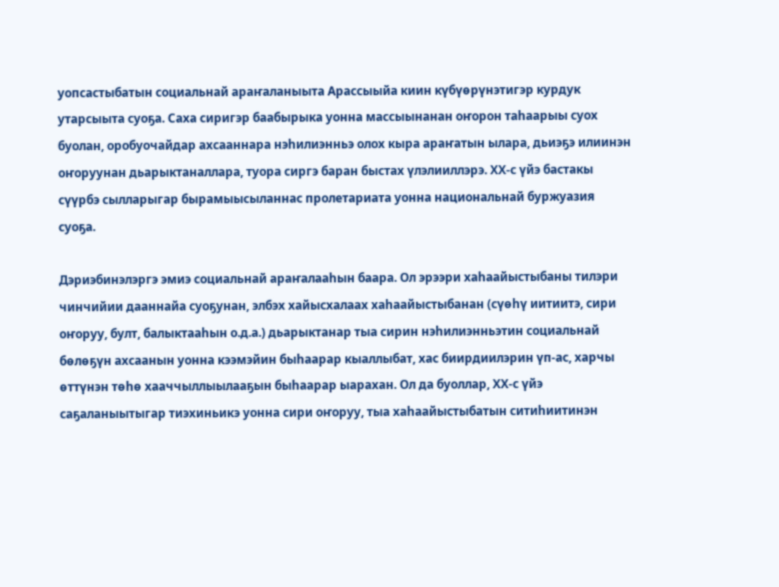уопсастыбатын социальнай араҥаланыыта Арассыыйа киин күбүөрүнэтигэр курдук утарсыыта суоҕа. Саха сиригэр баабырыка уонна массыынанан оҥорон таһаарыы суох буолан, оробуочайдар ахсааннара нэһилиэнньэ олох кыра араҥатын ылара, дьиэҕэ илиинэн оҥоруунан дьарыктаналлара, туора сиргэ баран быстах үлэлииллэрэ. ХХ-с үйэ бастакы сүүрбэ сылларыгар бырамыысыланнас пролетариата уонна национальнай буржуазия суоҕа.

Дэриэбинэлэргэ эмиэ социальнай араҥалааһын баара. Ол эрээри хаһаайыстыбаны тилэри чинчийии дааннайа суоҕунан, элбэх хайысхалаах хаһаайыстыбанан (сүөһү иитиитэ, сири оҥоруу, булт, балыктааһын о.д.а.) дьарыктанар тыа сирин нэһилиэнньэтин социальнай бөлөҕүн ахсаанын уонна кээмэйин быһаарар кыаллыбат, хас биирдиилэрин үп-ас, харчы өттүнэн төһө хааччыллыылааҕын быһаарар ыарахан. Ол да буоллар, ХХ-с үйэ саҕаланыытыгар тиэхиньикэ уонна сири оҥоруу, тыа хаһаайыстыбатын ситиһиитинэн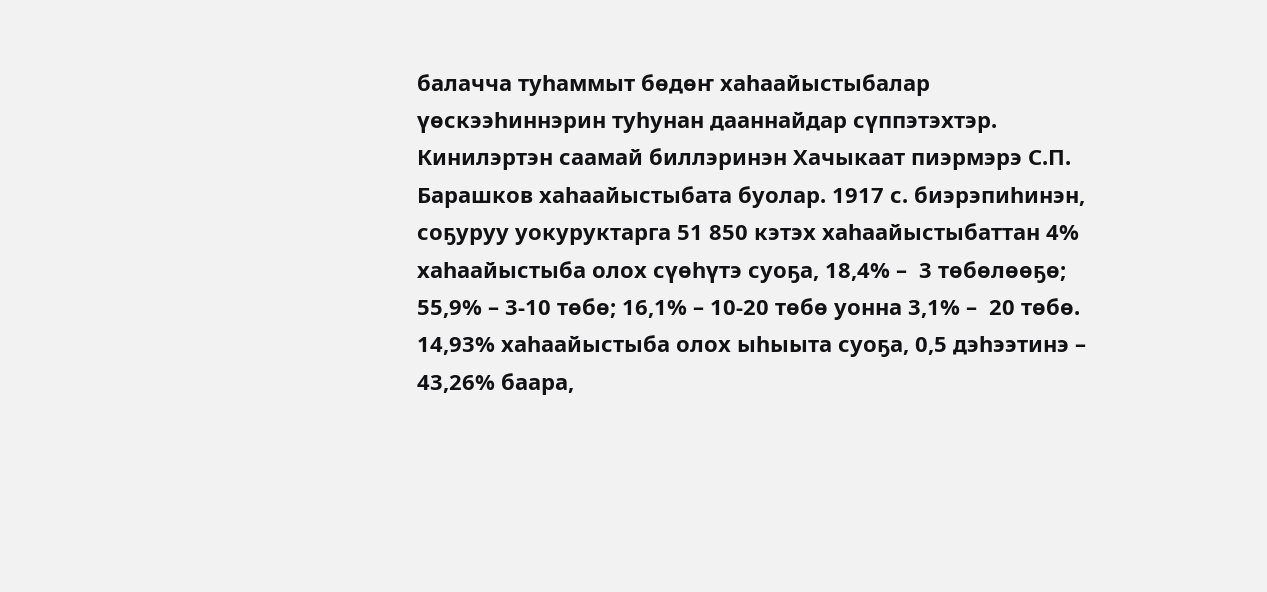балачча туһаммыт бөдөҥ хаһаайыстыбалар үөскээһиннэрин туһунан дааннайдар сүппэтэхтэр. Кинилэртэн саамай биллэринэн Хачыкаат пиэрмэрэ С.П. Барашков хаһаайыстыбата буолар. 1917 с. биэрэпиһинэн, соҕуруу уокуруктарга 51 850 кэтэх хаһаайыстыбаттан 4% хаһаайыстыба олох сүөһүтэ суоҕа, 18,4% –  3 төбөлөөҕө; 55,9% – 3-10 төбө; 16,1% – 10-20 төбө уонна 3,1% –  20 төбө. 14,93% хаһаайыстыба олох ыһыыта суоҕа, 0,5 дэһээтинэ – 43,26% баара,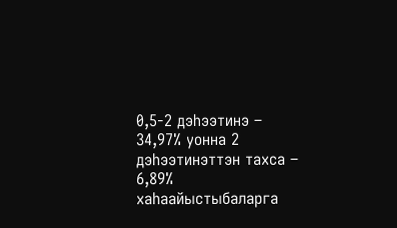0,5-2 дэһээтинэ – 34,97% уонна 2 дэһээтинэттэн тахса – 6,89% хаһаайыстыбаларга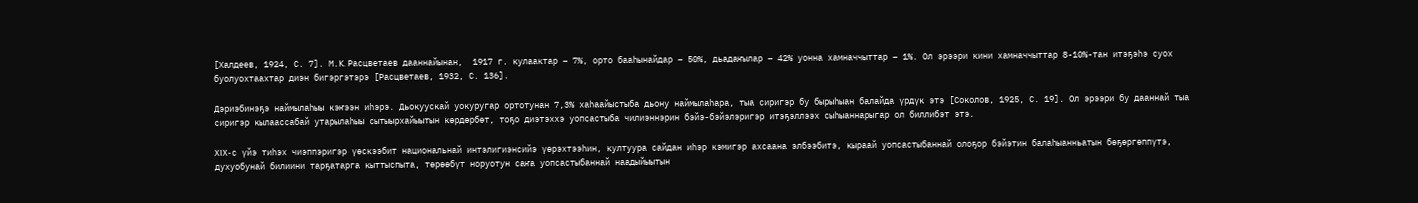[Халдеев, 1924, С. 7]. М.K. Расцветаев дааннайынан,  1917 г. кулаактар – 7%, орто бааһынайдар – 50%, дьадаҥылар – 42% уонна хамначчыттар – 1%. Ол эрээри кини хамначчыттар 8-10%-тан итэҕэһэ суох буолуохтаахтар диэн бигэргэтэрэ [Расцветаев, 1932, С. 136].

Дэриэбинэҕэ наймылаһыы кэҥээн иһэрэ. Дьокуускай уокуругар ортотунан 7,3% хаһаайыстыба дьону наймылаһара, тыа сиригэр бу бырыһыан балайда үрдүк этэ [Соколов, 1925, С. 19]. Ол эрээри бу дааннай тыа сиригэр кылаассабай утарылаһыы сытыырхайыытын көрдөрбөт, тоҕо диэтэххэ уопсастыба чилиэннэрин бэйэ-бэйэлэригэр итэҕэллээх сыһыаннарыгар ол биллибэт этэ.

XIX-с үйэ тиһэх чиэппэригэр үөскээбит национальнай интэлигиэнсийэ үөрэхтээһин, култуура сайдан иһэр кэмигэр ахсаана элбээбитэ, кыраай уопсастыбаннай олоҕор бэйэтин балаһыанньатын бөҕөргөппүтэ, духуобунай билиини тарҕатарга кыттыспыта, төрөөбүт норуотун саҥа уопсастыбаннай наадыйыытын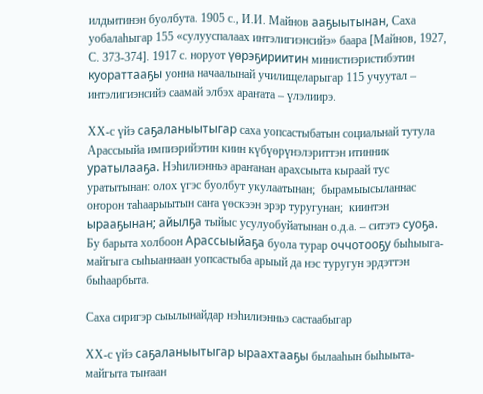илдьитинэн буолбута. 1905 с., И.И. Майнов ааҕыытынан, Саха уобалаһыгар 155 «сулууспалаах интэлигиэнсийэ» баара [Майнов, 1927, С. 373-374]. 1917 с. норуот үөрэҕириитин министиэристибэтин куораттааҕы уонна начаалынай училищеларыгар 115 учуутал – интэлигиэнсийэ саамай элбэх араҥата – үлэлиирэ.

ХХ-с үйэ саҕаланыытыгар саха уопсастыбатын социальнай тутула Арассыыйа импиэрийэтин киин күбүөрүнэлэриттэн итинник уратылааҕа. Нэһилиэнньэ араҥанан арахсыыта кыраай тус уратытынан: олох үгэс буолбут укулаатынан;  бырамыысыланнас оҥорон таһаарыытын саҥа үөскээн эрэр туругунан;  киинтэн ырааҕынан; айылҕа тыйыс усулуобуйатынан о.д.а. – ситэтэ суоҕа. Бу барыта холбоон Арассыыйаҕа буола турар оччотооҕу быһыыга-майгыга сыһыаннаан уопсастыба арыый да нэс туругун эрдэттэн быһаарбыта.

Саха сиригэр сыылынайдар нэһилиэнньэ састаабыгар

ХХ-с үйэ саҕаланыытыгар ыраахтааҕы былааһын быһыыта-майгыта тыҥаан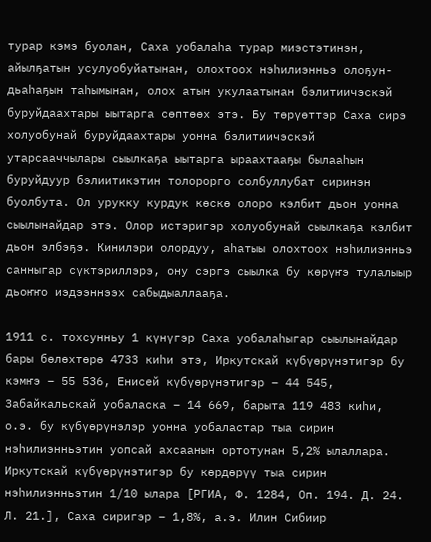турар кэмэ буолан, Саха уобалаһа турар миэстэтинэн, айылҕатын усулуобуйатынан, олохтоох нэһилиэнньэ олоҕун-дьаһаҕын таһымынан, олох атын укулаатынан бэлитиичэскэй буруйдаахтары ыытарга сөптөөх этэ. Бу төрүөттэр Саха сирэ холуобунай буруйдаахтары уонна бэлитиичэскэй утарсааччылары сыылкаҕа ыытарга ыраахтааҕы былааһын буруйдуур бэлиитикэтин толорорго солбуллубат сиринэн буолбута. Ол урукку курдук көскө олоро кэлбит дьон уонна сыылынайдар этэ. Олор истэригэр холуобунай сыылкаҕа кэлбит дьон элбэҕэ. Кинилэри олордуу, аһатыы олохтоох нэһилиэнньэ санныгар сүктэриллэрэ, ону сэргэ сыылка бу көрүҥэ тулалыыр дьоҥҥо иэдээннээх сабыдыаллааҕа.

1911 с. тохсунньу 1 күнүгэр Саха уобалаһыгар сыылынайдар бары бөлөхтөрө 4733 киһи этэ, Иркутскай күбүөрүнэтигэр бу кэмҥэ – 55 536, Енисей күбүөрүнэтигэр – 44 545, Забайкальскай уобаласка – 14 669, барыта 119 483 киһи, о.э. бу күбүөрүнэлэр уонна уобаластар тыа сирин нэһилиэнньэтин уопсай ахсаанын ортотунан 5,2% ылаллара. Иркутскай күбүөрүнэтигэр бу көрдөрүү тыа сирин нэһилиэнньэтин 1/10 ылара [РГИА, Ф. 1284, Оп. 194. Д. 24. Л. 21.], Саха сиригэр – 1,8%, а.э. Илин Сибиир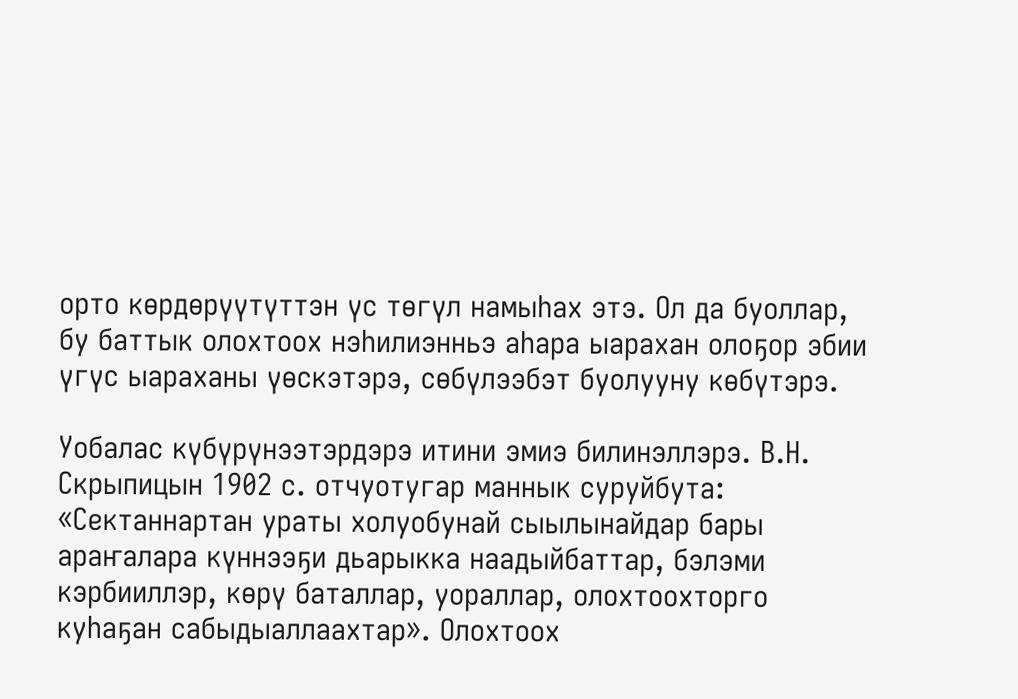орто көрдөрүүтүттэн үс төгүл намыһах этэ. Ол да буоллар, бу баттык олохтоох нэһилиэнньэ аһара ыарахан олоҕор эбии үгүс ыараханы үөскэтэрэ, сөбүлээбэт буолууну көбүтэрэ.

Уобалас күбүрүнээтэрдэрэ итини эмиэ билинэллэрэ. В.Н. Скрыпицын 1902 с. отчуотугар маннык суруйбута: «Сектаннартан ураты холуобунай сыылынайдар бары араҥалара күннээҕи дьарыкка наадыйбаттар, бэлэми кэрбииллэр, көрү баталлар, уораллар, олохтоохторго куһаҕан сабыдыаллаахтар». Олохтоох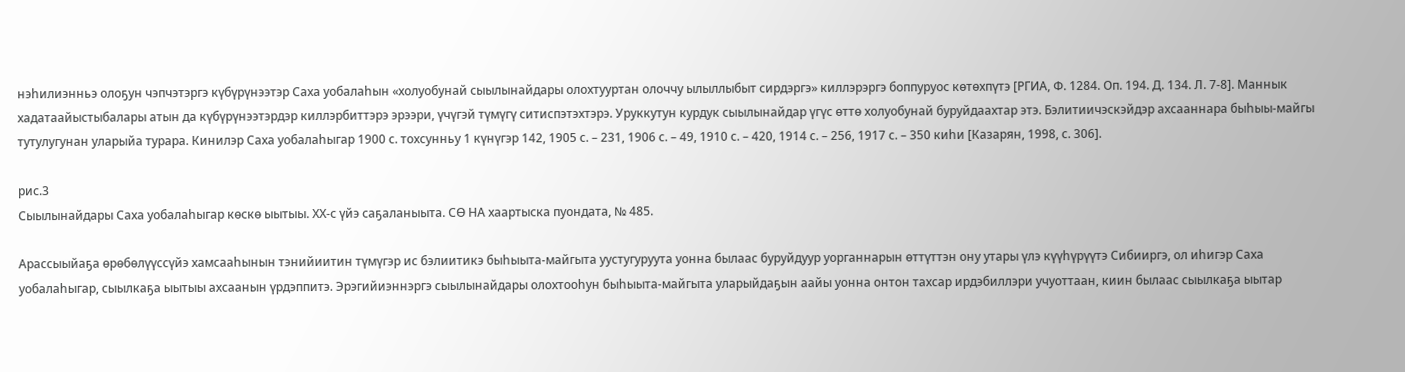нэһилиэнньэ олоҕун чэпчэтэргэ күбүрүнээтэр Саха уобалаһын «холуобунай сыылынайдары олохтууртан олоччу ылыллыбыт сирдэргэ» киллэрэргэ боппуруос көтөхпүтэ [РГИА, Ф. 1284. Оп. 194. Д. 134. Л. 7-8]. Маннык хадатаайыстыбалары атын да күбүрүнээтэрдэр киллэрбиттэрэ эрээри, үчүгэй түмүгү ситиспэтэхтэрэ. Уруккутун курдук сыылынайдар үгүс өттө холуобунай буруйдаахтар этэ. Бэлитиичэскэйдэр ахсааннара быһыы-майгы тутулугунан уларыйа турара. Кинилэр Саха уобалаһыгар 1900 с. тохсунньу 1 күнүгэр 142, 1905 с. – 231, 1906 с. – 49, 1910 с. – 420, 1914 с. – 256, 1917 с. – 350 киһи [Казарян, 1998, с. 306].

рис.3
Сыылынайдары Саха уобалаһыгар көскө ыытыы. ХХ-с үйэ саҕаланыыта. СӨ НА хаартыска пуондата, № 485.

Арассыыйаҕа өрөбөлүүссүйэ хамсааһынын тэнийиитин түмүгэр ис бэлиитикэ быһыыта-майгыта уустугуруута уонна былаас буруйдуур уорганнарын өттүттэн ону утары үлэ күүһүрүүтэ Сибииргэ, ол иһигэр Саха уобалаһыгар, сыылкаҕа ыытыы ахсаанын үрдэппитэ. Эрэгийиэннэргэ сыылынайдары олохтооһун быһыыта-майгыта уларыйдаҕын аайы уонна онтон тахсар ирдэбиллэри учуоттаан, киин былаас сыылкаҕа ыытар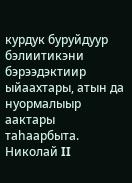курдук буруйдуур бэлиитикэни бэрээдэктиир ыйаахтары, атын да нуормалыыр аактары таһаарбыта. Николай II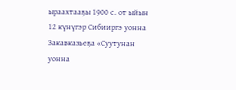ыраахтааҕы 1900 с. от ыйын 12 күнүгэр Сибииргэ уонна Закавказьеҕа «Суутунан уонна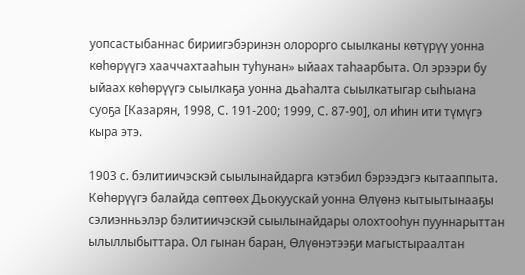уопсастыбаннас бириигэбэринэн олорорго сыылканы көтүрүү уонна көһөрүүгэ хааччахтааһын туһунан» ыйаах таһаарбыта. Ол эрээри бу ыйаах көһөрүүгэ сыылкаҕа уонна дьаһалта сыылкатыгар сыһыана суоҕа [Казарян, 1998, С. 191-200; 1999, С. 87-90], ол иһин ити түмүгэ  кыра этэ.

1903 с. бэлитиичэскэй сыылынайдарга кэтэбил бэрээдэгэ кытааппыта. Көһөрүүгэ балайда сөптөөх Дьокуускай уонна Өлүөнэ кытыытынааҕы сэлиэнньэлэр бэлитиичэскэй сыылынайдары олохтооһун пууннарыттан ылыллыбыттара. Ол гынан баран, Өлүөнэтээҕи магыстыраалтан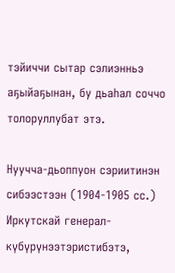тэйиччи сытар сэлиэнньэ аҕыйаҕынан, бу дьаһал соччо толоруллубат этэ.

Нуучча-дьоппуон сэриитинэн сибээстээн (1904-1905 сс.) Иркутскай генерал-күбүрүнээтэристибэтэ,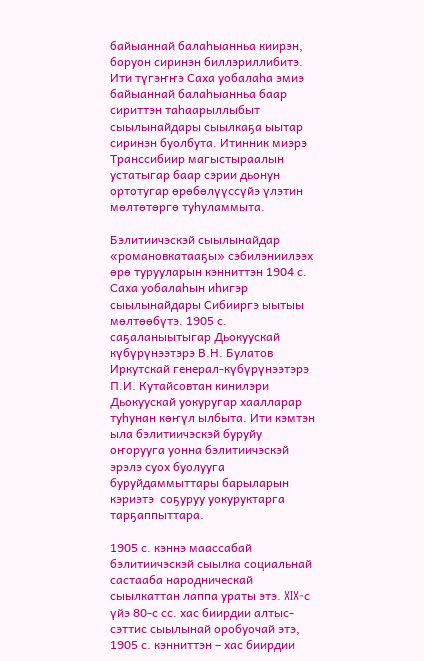байыаннай балаһыанньа киирэн, боруон сиринэн биллэриллибитэ. Ити түгэҥҥэ Саха уобалаһа эмиэ байыаннай балаһыанньа баар сириттэн таһаарыллыбыт сыылынайдары сыылкаҕа ыытар сиринэн буолбута. Итинник миэрэ Транссибиир магыстыраалын устатыгар баар сэрии дьонун ортотугар өрөбөлүүссүйэ үлэтин мөлтөтөргө туһуламмыта.

Бэлитиичэскэй сыылынайдар «романовкатааҕы» сэбилэниилээх өрө турууларын кэнниттэн 1904 с. Саха уобалаһын иһигэр сыылынайдары Сибииргэ ыытыы мөлтөөбүтэ. 1905 с. саҕаланыытыгар Дьокуускай күбүрүнээтэрэ В.Н. Булатов Иркутскай генерал-күбүрүнээтэрэ П.И. Кутайсовтан кинилэри Дьокуускай уокуругар хаалларар туһунан көҥүл ылбыта. Ити кэмтэн ыла бэлитиичэскэй буруйу оҥорууга уонна бэлитиичэскэй эрэлэ суох буолууга буруйдаммыттары барыларын кэриэтэ  соҕуруу уокуруктарга тарҕаппыттара.

1905 с. кэннэ маассабай бэлитиичэскэй сыылка социальнай састааба народническай сыылкаттан лаппа ураты этэ. XIX-с үйэ 80-с сс. хас биирдии алтыс-сэттис сыылынай оробуочай этэ, 1905 с. кэнниттэн – хас биирдии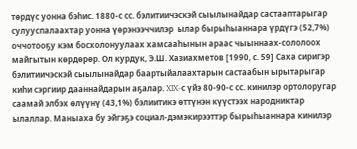төрдүс уонна бэһис. 1880-с сс. бэлитиичэскэй сыылынайдар састааптарыгар сулууспалаахтар уонна үөрэнээччилэр  ылар бырыһыаннара үрдүгэ (52,7%) оччотооҕу кэм босхолонуулаах хамсааһынын араас чыыннаах-сололоох майгытын көрдөрөр. Ол курдук, Э.Ш. Хазиахметов [1990, с. 59] Саха сиригэр бэлитиичэскэй сыылынайдар баартыйалаахтарын састаабын ырытарыгар киһи сэргиир дааннайдарын аҕалар. XIX-с үйэ 80-90-с сс. кинилэр ортолоругар саамай элбэх өлүүнү (43,1%) бэлиитикэ өттүнэн күүстээх народниктар ылаллар. Маныаха бу эйгэҕэ социал-дэмэкирээттэр бырыһыаннара кинилэр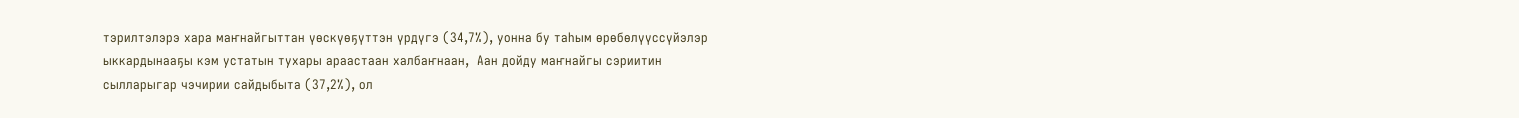тэрилтэлэрэ хара маҥнайгыттан үөскүөҕүттэн үрдүгэ (34,7%), уонна бу таһым өрөбөлүүссүйэлэр ыккардынааҕы кэм устатын тухары араастаан халбаҥнаан,  Аан дойду маҥнайгы сэриитин сылларыгар чэчирии сайдыбыта (37,2%), ол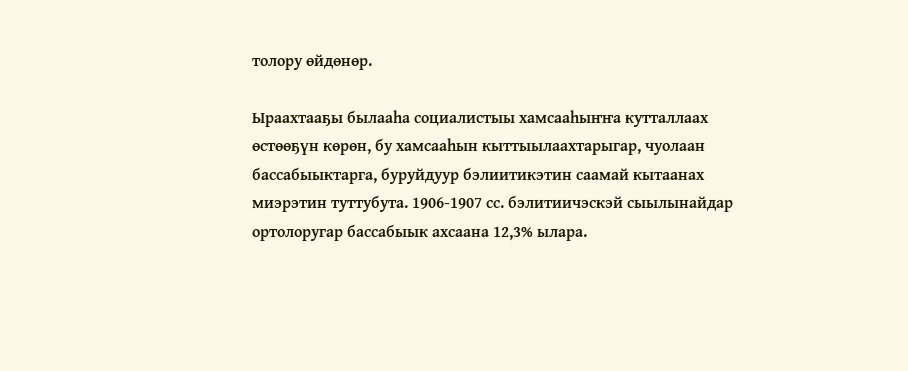толору өйдөнөр.

Ыраахтааҕы былааһа социалистыы хамсааһыҥҥа кутталлаах өстөөҕүн көрөн, бу хамсааһын кыттыылаахтарыгар, чуолаан бассабыыктарга, буруйдуур бэлиитикэтин саамай кытаанах миэрэтин туттубута. 1906-1907 сс. бэлитиичэскэй сыылынайдар ортолоругар бассабыык ахсаана 12,3% ылара.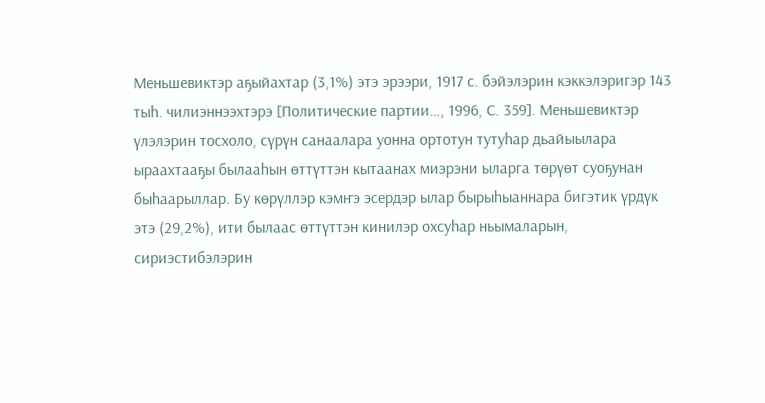Меньшевиктэр аҕыйахтар (3,1%) этэ эрээри, 1917 с. бэйэлэрин кэккэлэригэр 143 тыһ. чилиэннээхтэрэ [Политические партии…, 1996, С. 359]. Меньшевиктэр үлэлэрин тосхоло, сүрүн санаалара уонна ортотун тутуһар дьайыылара ыраахтааҕы былааһын өттүттэн кытаанах миэрэни ыларга төрүөт суоҕунан быһаарыллар. Бу көрүллэр кэмҥэ эсердэр ылар бырыһыаннара бигэтик үрдүк этэ (29,2%), ити былаас өттүттэн кинилэр охсуһар ньымаларын, сириэстибэлэрин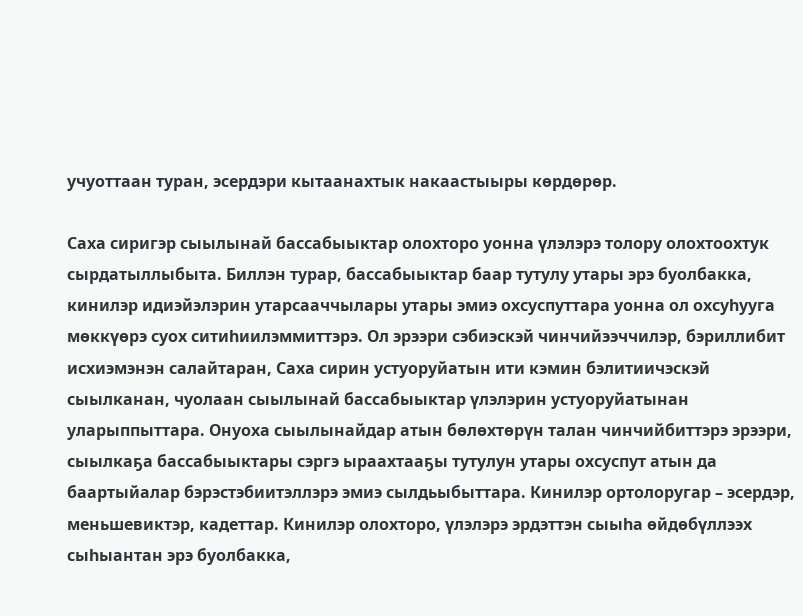учуоттаан туран, эсердэри кытаанахтык накаастыыры көрдөрөр.

Саха сиригэр сыылынай бассабыыктар олохторо уонна үлэлэрэ толору олохтоохтук сырдатыллыбыта. Биллэн турар, бассабыыктар баар тутулу утары эрэ буолбакка, кинилэр идиэйэлэрин утарсааччылары утары эмиэ охсуспуттара уонна ол охсуһууга мөккүөрэ суох ситиһиилэммиттэрэ. Ол эрээри сэбиэскэй чинчийээччилэр, бэриллибит исхиэмэнэн салайтаран, Саха сирин устуоруйатын ити кэмин бэлитиичэскэй сыылканан, чуолаан сыылынай бассабыыктар үлэлэрин устуоруйатынан уларыппыттара. Онуоха сыылынайдар атын бөлөхтөрүн талан чинчийбиттэрэ эрээри, сыылкаҕа бассабыыктары сэргэ ыраахтааҕы тутулун утары охсуспут атын да баартыйалар бэрэстэбиитэллэрэ эмиэ сылдьыбыттара. Кинилэр ортолоругар – эсердэр, меньшевиктэр, кадеттар. Кинилэр олохторо, үлэлэрэ эрдэттэн сыыһа өйдөбүллээх сыһыантан эрэ буолбакка,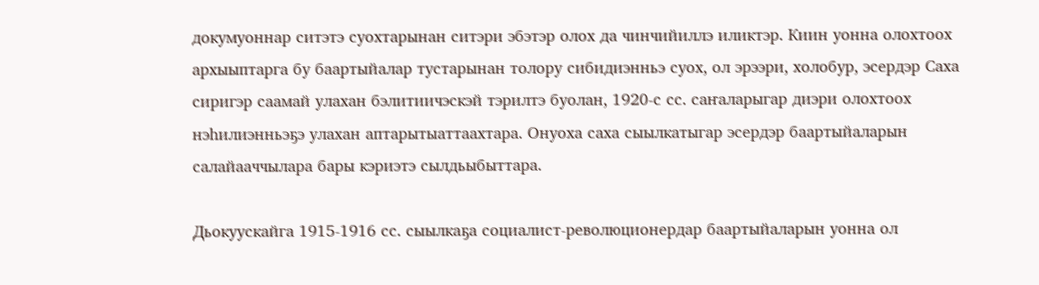докумуоннар ситэтэ суохтарынан ситэри эбэтэр олох да чинчийиллэ иликтэр. Киин уонна олохтоох архыыптарга бу баартыйалар тустарынан толору сибидиэнньэ суох, ол эрээри, холобур, эсердэр Саха сиригэр саамай улахан бэлитиичэскэй тэрилтэ буолан, 1920-с сс. саҥаларыгар диэри олохтоох нэһилиэнньэҕэ улахан аптарытыаттаахтара. Онуоха саха сыылкатыгар эсердэр баартыйаларын салайааччылара бары кэриэтэ сылдьыбыттара.

Дьокуускайга 1915-1916 сс. сыылкаҕа социалист-революционердар баартыйаларын уонна ол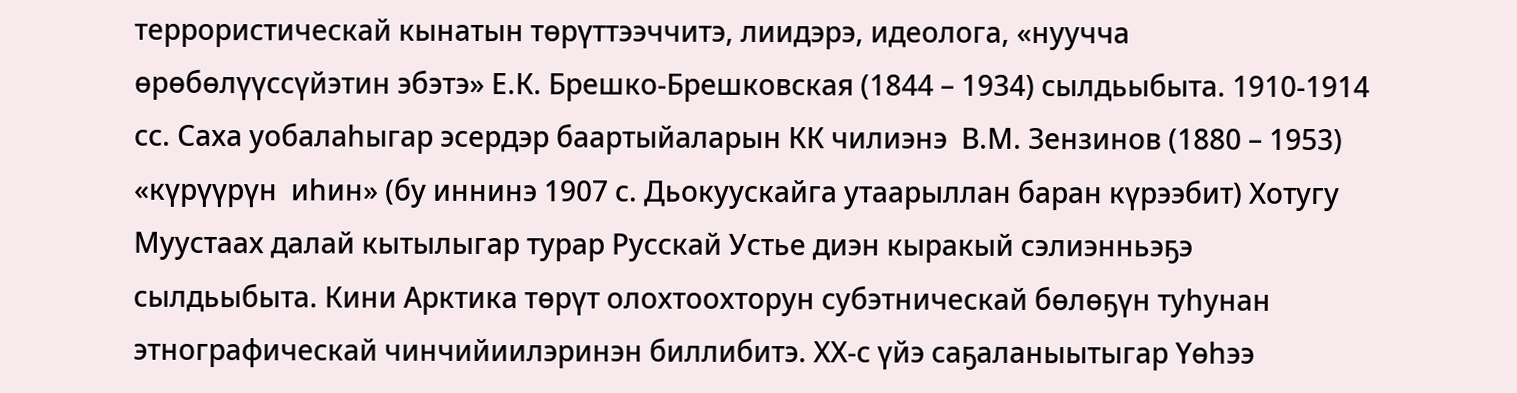террористическай кынатын төрүттээччитэ, лиидэрэ, идеолога, «нуучча өрөбөлүүссүйэтин эбэтэ» Е.К. Брешко-Брешковская (1844 – 1934) сылдьыбыта. 1910-1914 сс. Саха уобалаһыгар эсердэр баартыйаларын КК чилиэнэ  В.М. Зензинов (1880 – 1953) «күрүүрүн  иһин» (бу иннинэ 1907 с. Дьокуускайга утаарыллан баран күрээбит) Хотугу Муустаах далай кытылыгар турар Русскай Устье диэн кыракый сэлиэнньэҕэ сылдьыбыта. Кини Арктика төрүт олохтоохторун субэтническай бөлөҕүн туһунан этнографическай чинчийиилэринэн биллибитэ. ХX-с үйэ саҕаланыытыгар Үөһээ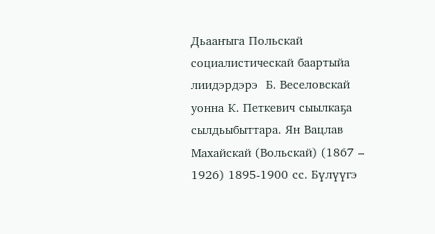Дьааҥыга Польскай социалистическай баартыйа лиидэрдэрэ  Б. Веселовскай уонна К. Петкевич сыылкаҕа сылдьыбыттара. Ян Вацлав Махайскай (Вольскай) (1867 – 1926) 1895-1900 сс. Бүлүүгэ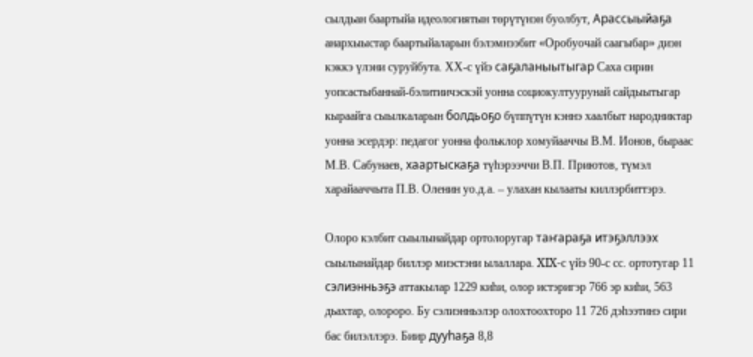сылдьан баартыйа идеологиятын төрүтүнэн буолбут, Арассыыйаҕа анархыыстар баартыйаларын бэлэмнээбит «Оробуочай саагыбар» диэн кэккэ үлэни суруйбута. ХX-с үйэ саҕаланыытыгар Саха сирин уопсастыбаннай-бэлитиичэскэй уонна социокултуурунай сайдыытыгар кыраайга сыылкаларын болдьоҕо бүппүтүн кэннэ хаалбыт народниктар уонна эсердэр: педагог уонна фольклор хомуйааччы В.М. Ионов, быраас М.В. Сабунаев, хаартыскаҕа түһэрээччи В.П. Приютов, түмэл харайааччыта П.В. Оленин уо.д.а. – улахан кылааты киллэрбиттэрэ.

Олоро кэлбит сыылынайдар ортолоругар таҥараҕа итэҕэллээх сыылынайдар биллэр миэстэни ылаллара. XIX-с үйэ 90-с сс. ортотугар 11 сэлиэнньэҕэ аттакылар 1229 киһи, олор истэригэр 766 эр киһи, 563 дьахтар, олороро. Бу сэлиэнньэлэр олохтоохторо 11 726 дэһээтинэ сири бас билэллэрэ. Биир дууһаҕа 8,8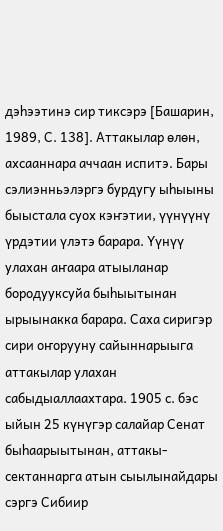дэһээтинэ сир тиксэрэ [Башарин, 1989, С. 138]. Аттакылар өлөн, ахсааннара аччаан испитэ. Бары сэлиэнньэлэргэ бурдугу ыһыыны быыстала суох кэҥэтии, үүнүүнү үрдэтии үлэтэ барара. Үүнүү улахан аҥаара атыыланар бородууксуйа быһыытынан ырыынакка барара. Саха сиригэр сири оҥорууну сайыннарыыга аттакылар улахан сабыдыаллаахтара. 1905 с. бэс ыйын 25 күнүгэр салайар Сенат быһаарыытынан, аттакы-сектаннарга атын сыылынайдары сэргэ Сибиир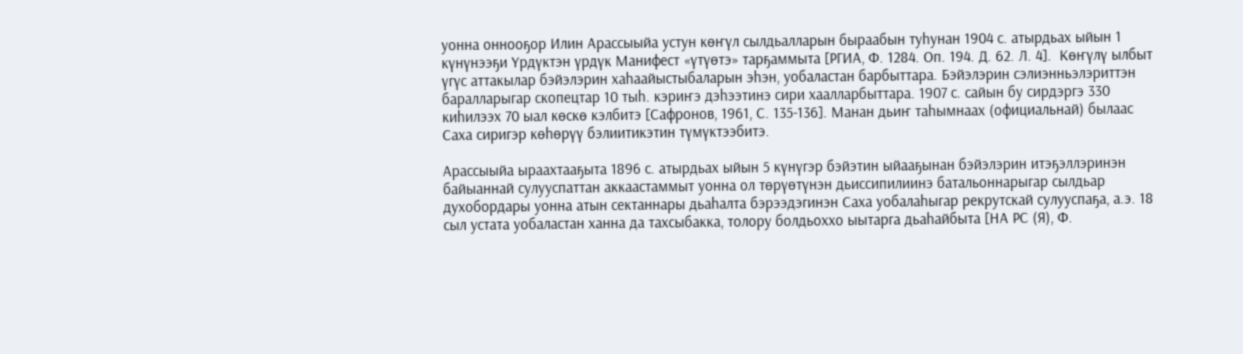уонна оннооҕор Илин Арассыыйа устун көҥүл сылдьалларын быраабын туһунан 1904 с. атырдьах ыйын 1 күнүнээҕи Үрдүктэн үрдүк Манифест «үтүөтэ» тарҕаммыта [РГИА, Ф. 1284. Оп. 194. Д. 62. Л. 4].  Көҥүлү ылбыт үгүс аттакылар бэйэлэрин хаһаайыстыбаларын эһэн, уобаластан барбыттара. Бэйэлэрин сэлиэнньэлэриттэн баралларыгар скопецтар 10 тыһ. кэриҥэ дэһээтинэ сири хаалларбыттара. 1907 с. сайын бу сирдэргэ 330 киһилээх 70 ыал көскө кэлбитэ [Сафронов, 1961, С. 135-136]. Манан дьиҥ таһымнаах (официальнай) былаас  Саха сиригэр көһөрүү бэлиитикэтин түмүктээбитэ.

Арассыыйа ыраахтааҕыта 1896 с. атырдьах ыйын 5 күнүгэр бэйэтин ыйааҕынан бэйэлэрин итэҕэллэринэн байыаннай сулууспаттан аккаастаммыт уонна ол төрүөтүнэн дьиссипилиинэ батальоннарыгар сылдьар духобордары уонна атын сектаннары дьаһалта бэрээдэгинэн Саха уобалаһыгар рекрутскай сулууспаҕа, а.э. 18 сыл устата уобаластан ханна да тахсыбакка, толору болдьоххо ыытарга дьаһайбыта [НА РС (Я), Ф.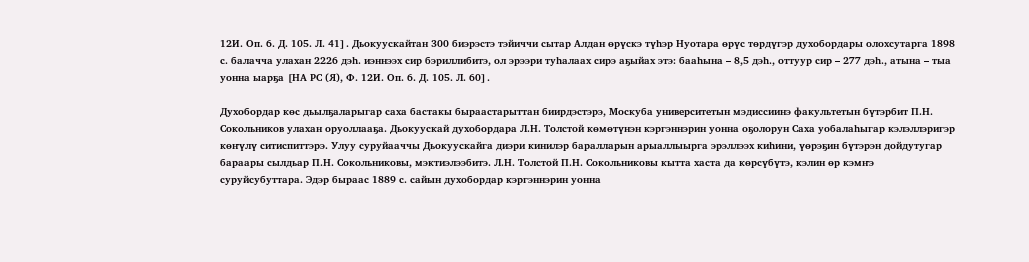12И. Оп. 6. Д. 105. Л. 41]. Дьокуускайтан 300 биэрэстэ тэйиччи сытар Алдан өрүскэ түһэр Нуотара өрүс төрдүгэр духобордары олохсутарга 1898 с. балачча улахан 2226 дэһ. иэннээх сир бэриллибитэ, ол эрээри туһалаах сирэ аҕыйах этэ: бааһына – 8,5 дэһ., оттуур сир – 277 дэһ., атына – тыа уонна ыарҕа [НА РС (Я), Ф. 12И. Оп. 6. Д. 105. Л. 60].

Духобордар көс дьылҕаларыгар саха бастакы быраастарыттан биирдэстэрэ, Москуба университетын мэдиссиинэ факультетын бүтэрбит П.Н. Сокольников улахан оруоллааҕа. Дьокуускай духобордара Л.Н. Толстой көмөтүнэн кэргэннэрин уонна оҕолорун Саха уобалаһыгар кэлэллэригэр көҥүлү ситиспиттэрэ. Улуу суруйааччы Дьокуускайга диэри кинилэр баралларын арыаллыырга эрэллээх киһини, үөрэҕин бүтэрэн дойдутугар бараары сылдьар П.Н. Сокольниковы, мэктиэлээбитэ. Л.Н. Толстой П.Н. Сокольниковы кытта хаста да көрсүбүтэ, кэлин өр кэмҥэ суруйсубуттара. Эдэр быраас 1889 с. сайын духобордар кэргэннэрин уонна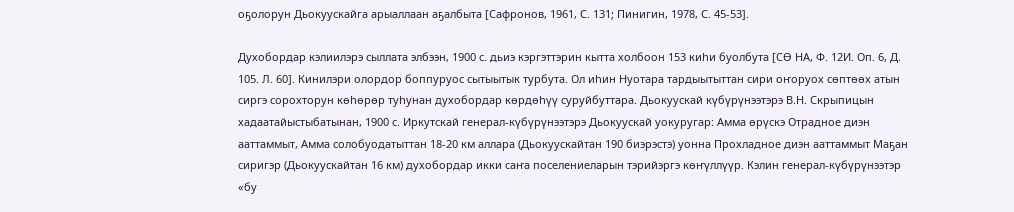оҕолорун Дьокуускайга арыаллаан аҕалбыта [Сафронов, 1961, С. 131; Пинигин, 1978, С. 45-53].

Духобордар кэлиилэрэ сыллата элбээн, 1900 с. дьиэ кэргэттэрин кытта холбоон 153 киһи буолбута [СӨ НА, Ф. 12И. Оп. 6, Д. 105. Л. 60]. Кинилэри олордор боппуруос сытыытык турбута. Ол иһин Нуотара тардыытыттан сири оҥоруох сөптөөх атын сиргэ сорохторун көһөрөр туһунан духобордар көрдөһүү суруйбуттара. Дьокуускай күбүрүнээтэрэ В.Н. Скрыпицын хадаатайыстыбатынан, 1900 с. Иркутскай генерал-күбүрүнээтэрэ Дьокуускай уокуругар: Амма өрүскэ Отрадное диэн ааттаммыт, Амма солобуодатыттан 18-20 км аллара (Дьокуускайтан 190 биэрэстэ) уонна Прохладное диэн ааттаммыт Маҕан сиригэр (Дьокуускайтан 16 км) духобордар икки саҥа поселениеларын тэрийэргэ көҥүллүүр. Кэлин генерал-күбүрүнээтэр «бу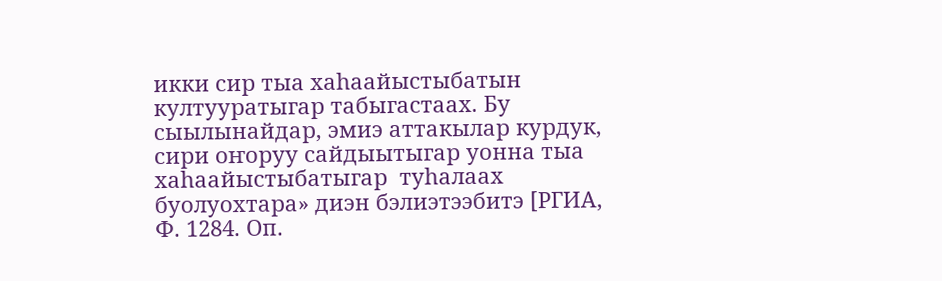икки сир тыа хаһаайыстыбатын култууратыгар табыгастаах. Бу сыылынайдар, эмиэ аттакылар курдук, сири оҥоруу сайдыытыгар уонна тыа хаһаайыстыбатыгар  туһалаах буолуохтара» диэн бэлиэтээбитэ [РГИА, Ф. 1284. Оп.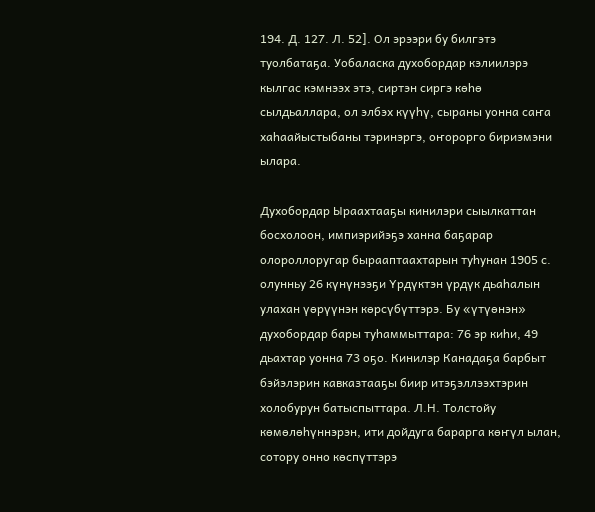194. Д. 127. Л. 52]. Ол эрээри бу билгэтэ туолбатаҕа. Уобаласка духобордар кэлиилэрэ кылгас кэмнээх этэ, сиртэн сиргэ көһө сылдьаллара, ол элбэх күүһү, сыраны уонна саҥа хаһаайыстыбаны тэринэргэ, оҥорорго бириэмэни ылара.

Духобордар Ыраахтааҕы кинилэри сыылкаттан босхолоон, импиэрийэҕэ ханна баҕарар олороллоругар бырааптаахтарын туһунан 1905 с. олунньу 26 күнүнээҕи Үрдүктэн үрдүк дьаһалын улахан үөрүүнэн көрсүбүттэрэ. Бу «үтүөнэн» духобордар бары туһаммыттара: 76 эр киһи, 49 дьахтар уонна 73 оҕо. Кинилэр Канадаҕа барбыт бэйэлэрин кавказтааҕы биир итэҕэллээхтэрин холобурун батыспыттара. Л.Н. Толстойу көмөлөһүннэрэн, ити дойдуга барарга көҥүл ылан, сотору онно көспүттэрэ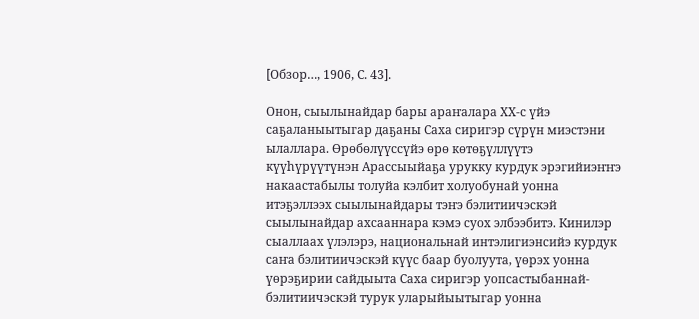[Обзор…, 1906, С. 43].

Онон, сыылынайдар бары араҥалара ХХ-с үйэ саҕаланыытыгар даҕаны Саха сиригэр сүрүн миэстэни ылаллара. Өрөбөлүүссүйэ өрө көтөҕүллүүтэ күүһүрүүтүнэн Арассыыйаҕа урукку курдук эрэгийиэҥҥэ накаастабылы толуйа кэлбит холуобунай уонна итэҕэллээх сыылынайдары тэҥэ бэлитиичэскэй сыылынайдар ахсааннара кэмэ суох элбээбитэ. Кинилэр сыаллаах үлэлэрэ, национальнай интэлигиэнсийэ курдук саҥа бэлитиичэскэй күүс баар буолуута, үөрэх уонна үөрэҕирии сайдыыта Саха сиригэр уопсастыбаннай-бэлитиичэскэй турук уларыйыытыгар уонна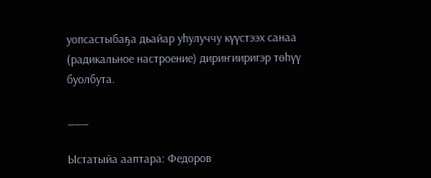уопсастыбаҕа дьайар уһулуччу күүстээх санаа (радикальное настроение) дириҥииригэр төһүү буолбута.

___

Ыстатыйа ааптара: Федоров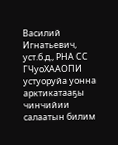Василий Игнатьевич, уст.б.д., РНА СС ГЧуоХААОПИ устуоруйа уонна арктикатааҕы чинчийии салаатын билим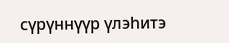сүрүннүүр үлэһитэ